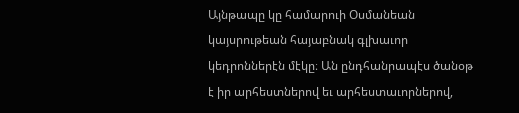Այնթապը կը համարուի Օսմանեան կայսրութեան հայաբնակ գլխաւոր կեդրոններէն մէկը։ Ան ընդհանրապէս ծանօթ է իր արհեստներով եւ արհեստաւորներով,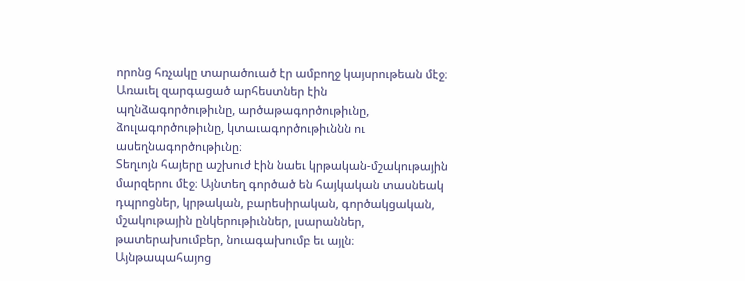որոնց հռչակը տարածուած էր ամբողջ կայսրութեան մէջ։ Առաւել զարգացած արհեստներ էին պղնձագործութիւնը, արծաթագործութիւնը, ձուլագործութիւնը, կտաւագործութիւննն ու ասեղնագործութիւնը։
Տեղւոյն հայերը աշխուժ էին նաեւ կրթական-մշակութային մարզերու մէջ։ Այնտեղ գործած են հայկական տասնեակ դպրոցներ, կրթական, բարեսիրական, գործակցական, մշակութային ընկերութիւններ, լսարաններ, թատերախումբեր, նուագախումբ եւ այլն։
Այնթապահայոց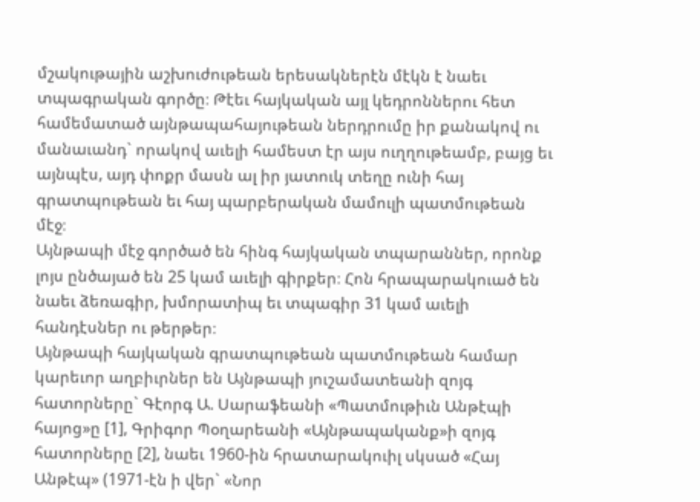մշակութային աշխուժութեան երեսակներէն մէկն է նաեւ տպագրական գործը։ Թէեւ հայկական այլ կեդրոններու հետ համեմատած այնթապահայութեան ներդրումը իր քանակով ու մանաւանդ` որակով աւելի համեստ էր այս ուղղութեամբ, բայց եւ այնպէս, այդ փոքր մասն ալ իր յատուկ տեղը ունի հայ գրատպութեան եւ հայ պարբերական մամուլի պատմութեան մէջ։
Այնթապի մէջ գործած են հինգ հայկական տպարաններ, որոնք լոյս ընծայած են 25 կամ աւելի գիրքեր։ Հոն հրապարակուած են նաեւ ձեռագիր, խմորատիպ եւ տպագիր 31 կամ աւելի հանդէսներ ու թերթեր։
Այնթապի հայկական գրատպութեան պատմութեան համար կարեւոր աղբիւրներ են Այնթապի յուշամատեանի զոյգ հատորները` Գէորգ Ա. Սարաֆեանի «Պատմութիւն Անթէպի հայոց»ը [1], Գրիգոր Պօղարեանի «Այնթապականք»ի զոյգ հատորները [2], նաեւ 1960-ին հրատարակուիլ սկսած «Հայ Անթէպ» (1971-էն ի վեր` «Նոր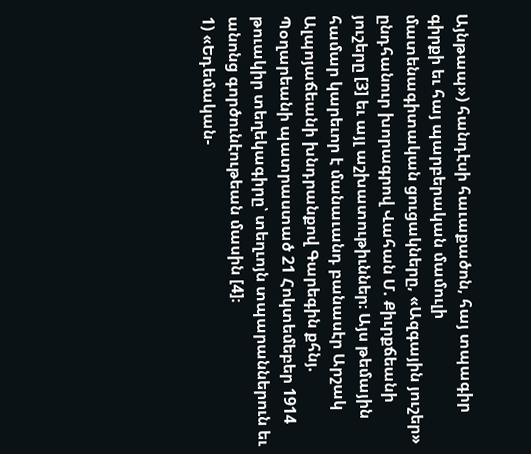Այնթապ») հանդէսի հաւաքածոն, հայ տպագիր գիրքի եւ հայ պարբերական մամուլի մատենագիտական ցուցակները, «Ազգային յուշեր» ընդհանուր խորագրով Վահան Մ. Քիւրքճեանի յուշերը [3] եւ այլ աշխատութիւններ։ Այս թեմային համար կարեւոր է մանաւանդ բանասէր Արշակ Ալպոյաճեանի խնդրանքով Գարեգին քհնյ. Պօղարեանի պատրաստած 21 Հոկտեմեբեր 1914 թուակիր տեղեկագիրը՝ տեղւոյն տպարաններուն եւ անոնց գործունէութեան մասին [4]։
1) «Եդեմական-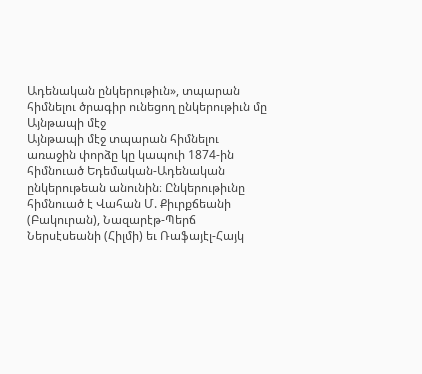Ադենական ընկերութիւն», տպարան հիմնելու ծրագիր ունեցող ընկերութիւն մը Այնթապի մէջ
Այնթապի մէջ տպարան հիմնելու առաջին փորձը կը կապուի 1874-ին հիմնուած Եդեմական-Ադենական ընկերութեան անունին։ Ընկերութիւնը հիմնուած է Վահան Մ. Քիւրքճեանի (Բակուրան), Նազարէթ-Պերճ Ներսէսեանի (Հիլմի) եւ Ռաֆայէլ-Հայկ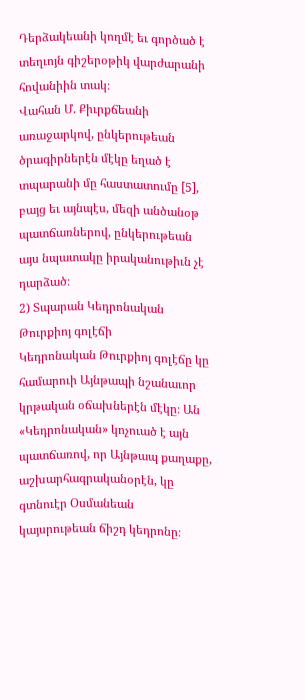Դերձակեանի կողմէ եւ գործած է տեղւոյն գիշերօթիկ վարժարանի հովանիին տակ։
Վահան Մ. Քիւրքճեանի առաջարկով, ընկերութեան ծրագիրներէն մէկը եղած է տպարանի մը հաստատումը [5], բայց եւ այնպէս, մեզի անծանօթ պատճառներով, ընկերութեան այս նպատակը իրականութիւն չէ դարձած։
2) Տպարան Կեդրոնական Թուրքիոյ գոլէճի
Կեդրոնական Թուրքիոյ գոլէճը կը համարուի Այնթապի նշանաւոր կրթական օճախներէն մէկը։ Ան «Կեդրոնական» կոչուած է այն պատճառով, որ Այնթապ քաղաքը, աշխարհագրականօրէն, կը գտնուէր Օսմանեան կայսրութեան ճիշդ կեդրոնը։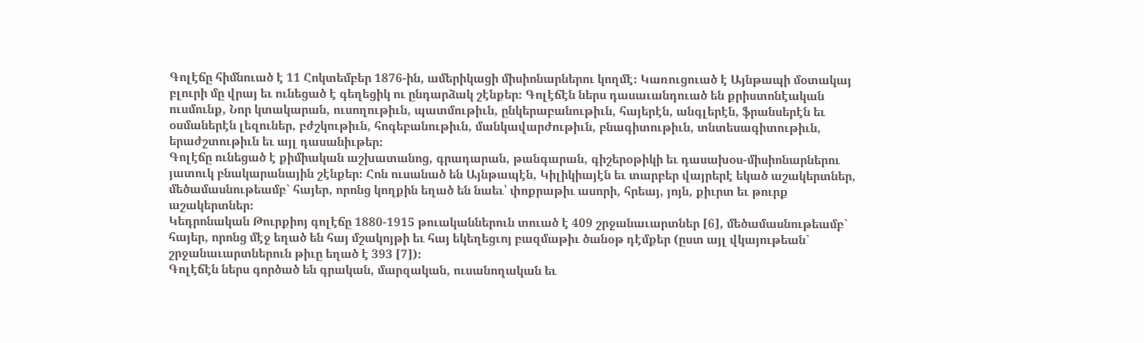Գոլէճը հիմնուած է 11 Հոկտեմբեր 1876-ին, ամերիկացի միսիոնարներու կողմէ։ Կառուցուած է Այնթապի մօտակայ բլուրի մը վրայ եւ ունեցած է գեղեցիկ ու ընդարձակ շէնքեր։ Գոլէճէն ներս դասաւանդուած են քրիստոնէական ուսմունք, Նոր կտակարան, ուսողութիւն, պատմութիւն, ընկերաբանութիւն, հայերէն, անգլերէն, ֆրանսերէն եւ օսմաներէն լեզուներ, բժշկութիւն, հոգեբանութիւն, մանկավարժութիւն, բնագիտութիւն, տնտեսագիտութիւն, երաժշտութիւն եւ այլ դասանիւթեր։
Գոլէճը ունեցած է քիմիական աշխատանոց, գրադարան, թանգարան, գիշերօթիկի եւ դասախօս-միսիոնարներու յատուկ բնակարանային շէնքեր։ Հոն ուսանած են Այնթապէն, Կիլիկիայէն եւ տարբեր վայրերէ եկած աշակերտներ, մեծամասնութեամբ` հայեր, որոնց կողքին եղած են նաեւ՝ փոքրաթիւ ասորի, հրեայ, յոյն, քիւրտ եւ թուրք աշակերտներ։
Կեդրոնական Թուրքիոյ գոլէճը 1880-1915 թուականներուն տուած է 409 շրջանաւարտներ [6], մեծամասնութեամբ` հայեր, որոնց մէջ եղած են հայ մշակոյթի եւ հայ եկեղեցւոյ բազմաթիւ ծանօթ դէմքեր (ըստ այլ վկայութեան` շրջանաւարտներուն թիւը եղած է 393 [7])։
Գոլէճէն ներս գործած են գրական, մարզական, ուսանողական եւ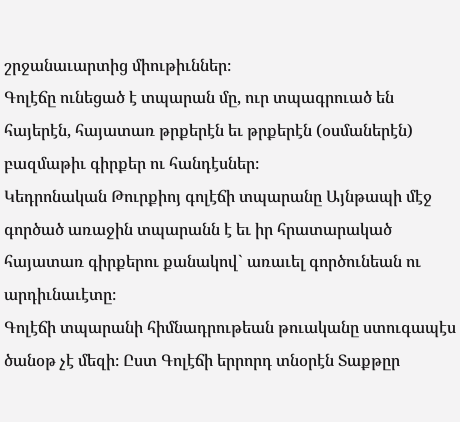շրջանաւարտից միութիւններ։
Գոլէճը ունեցած է տպարան մը, ուր տպագրուած են հայերէն, հայատառ թրքերէն եւ թրքերէն (օսմաներէն) բազմաթիւ գիրքեր ու հանդէսներ։
Կեդրոնական Թուրքիոյ գոլէճի տպարանը Այնթապի մէջ գործած առաջին տպարանն է եւ իր հրատարակած հայատառ գիրքերու քանակով` առաւել գործունեան ու արդիւնաւէտը։
Գոլէճի տպարանի հիմնադրութեան թուականը ստուգապէս ծանօթ չէ մեզի։ Ըստ Գոլէճի երրորդ տնօրէն Տաքթըր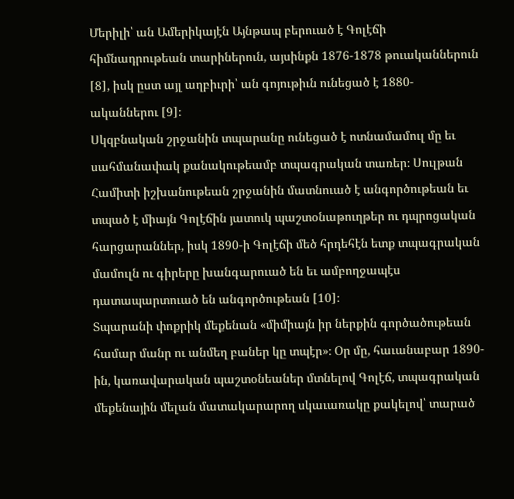Մերիլի՝ ան Ամերիկայէն Այնթապ բերուած է Գոլէճի հիմնադրութեան տարիներուն, այսինքն 1876-1878 թուականներուն [8], իսկ ըստ այլ աղբիւրի՝ ան գոյութիւն ունեցած է 1880-ականներու [9]։
Սկզբնական շրջանին տպարանը ունեցած է ոտնամամուլ մը եւ սահմանափակ քանակութեամբ տպագրական տառեր։ Սուլթան Համիտի իշխանութեան շրջանին մատնուած է անգործութեան եւ տպած է միայն Գոլէճին յատուկ պաշտօնաթուղթեր ու դպրոցական հարցարաններ, իսկ 1890-ի Գոլէճի մեծ հրդեհէն ետք տպագրական մամուլն ու գիրերը խանգարուած են եւ ամբողջապէս դատապարտուած են անգործութեան [10]։
Տպարանի փոքրիկ մեքենան «միմիայն իր ներքին գործածութեան համար մանր ու անմեղ բաներ կը տպէր»։ Օր մը, հաւանաբար 1890-ին, կառավարական պաշտօնեաներ մտնելով Գոլէճ, տպագրական մեքենային մելան մատակարարող սկաւառակը քակելով՝ տարած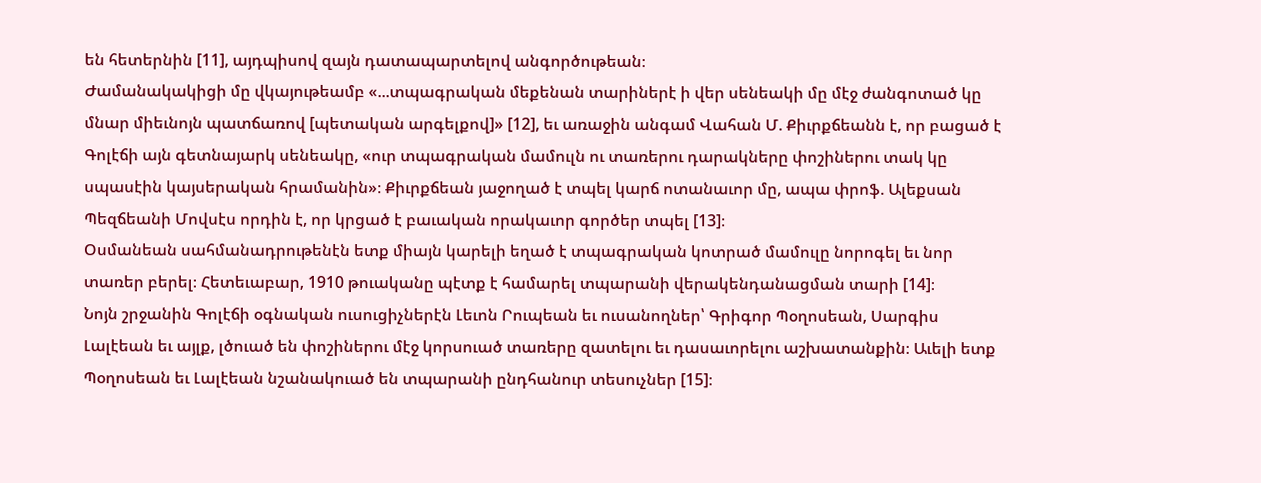են հետերնին [11], այդպիսով զայն դատապարտելով անգործութեան։
Ժամանակակիցի մը վկայութեամբ «...տպագրական մեքենան տարիներէ ի վեր սենեակի մը մէջ ժանգոտած կը մնար միեւնոյն պատճառով [պետական արգելքով]» [12], եւ առաջին անգամ Վահան Մ. Քիւրքճեանն է, որ բացած է Գոլէճի այն գետնայարկ սենեակը, «ուր տպագրական մամուլն ու տառերու դարակները փոշիներու տակ կը սպասէին կայսերական հրամանին»։ Քիւրքճեան յաջողած է տպել կարճ ոտանաւոր մը, ապա փրոֆ. Ալեքսան Պեզճեանի Մովսէս որդին է, որ կրցած է բաւական որակաւոր գործեր տպել [13]։
Օսմանեան սահմանադրութենէն ետք միայն կարելի եղած է տպագրական կոտրած մամուլը նորոգել եւ նոր տառեր բերել։ Հետեւաբար, 1910 թուականը պէտք է համարել տպարանի վերակենդանացման տարի [14]։
Նոյն շրջանին Գոլէճի օգնական ուսուցիչներէն Լեւոն Րուպեան եւ ուսանողներ՝ Գրիգոր Պօղոսեան, Սարգիս Լալէեան եւ այլք, լծուած են փոշիներու մէջ կորսուած տառերը զատելու եւ դասաւորելու աշխատանքին։ Աւելի ետք Պօղոսեան եւ Լալէեան նշանակուած են տպարանի ընդհանուր տեսուչներ [15]։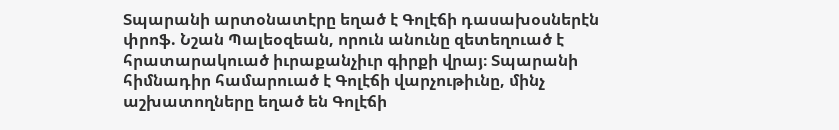Տպարանի արտօնատէրը եղած է Գոլէճի դասախօսներէն փրոֆ. Նշան Պալեօզեան, որուն անունը զետեղուած է հրատարակուած իւրաքանչիւր գիրքի վրայ։ Տպարանի հիմնադիր համարուած է Գոլէճի վարչութիւնը, մինչ աշխատողները եղած են Գոլէճի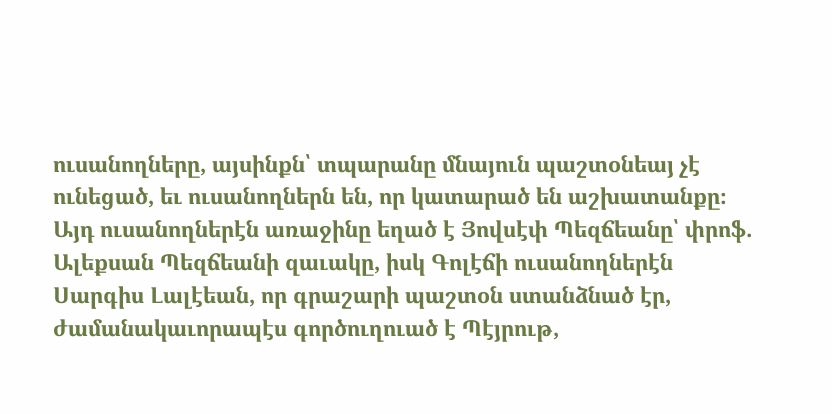ուսանողները, այսինքն՝ տպարանը մնայուն պաշտօնեայ չէ ունեցած, եւ ուսանողներն են, որ կատարած են աշխատանքը։ Այդ ուսանողներէն առաջինը եղած է Յովսէփ Պեզճեանը՝ փրոֆ. Ալեքսան Պեզճեանի զաւակը, իսկ Գոլէճի ուսանողներէն Սարգիս Լալէեան, որ գրաշարի պաշտօն ստանձնած էր, ժամանակաւորապէս գործուղուած է Պէյրութ,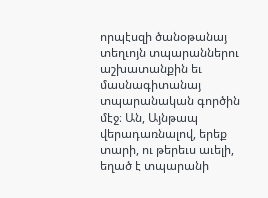որպէսզի ծանօթանայ տեղւոյն տպարաններու աշխատանքին եւ մասնագիտանայ տպարանական գործին մէջ։ Ան, Այնթապ վերադառնալով, երեք տարի, ու թերեւս աւելի, եղած է տպարանի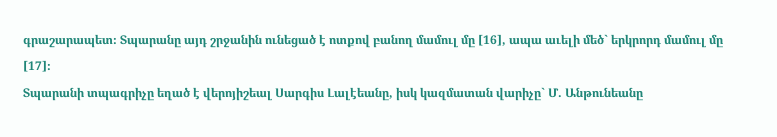գրաշարապետ։ Տպարանը այդ շրջանին ունեցած է ոտքով բանող մամուլ մը [16], ապա աւելի մեծ` երկրորդ մամուլ մը [17]։
Տպարանի տպագրիչը եղած է վերոյիշեալ Սարգիս Լալէեանը, իսկ կազմատան վարիչը` Մ. Անթունեանը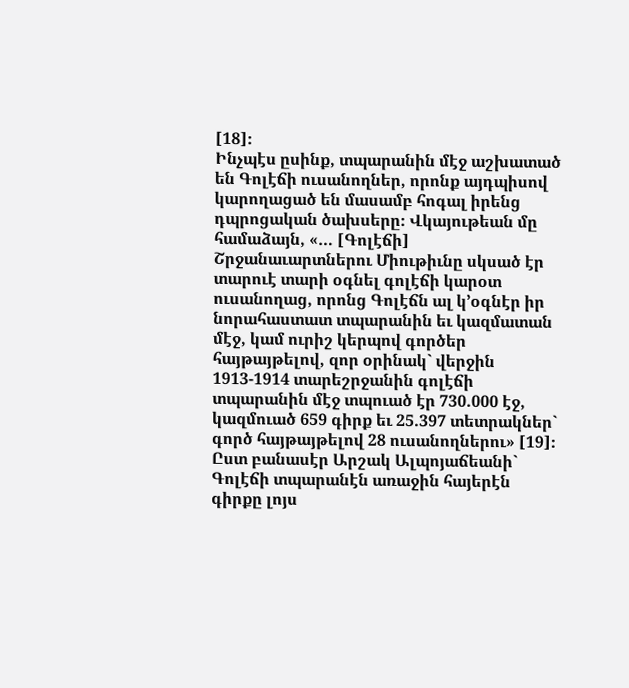[18]։
Ինչպէս ըսինք, տպարանին մէջ աշխատած են Գոլէճի ուսանողներ, որոնք այդպիսով կարողացած են մասամբ հոգալ իրենց դպրոցական ծախսերը։ Վկայութեան մը համաձայն, «… [Գոլէճի] Շրջանաւարտներու Միութիւնը սկսած էր տարուէ տարի օգնել գոլէճի կարօտ ուսանողաց, որոնց Գոլէճն ալ կ’օգնէր իր նորահաստատ տպարանին եւ կազմատան մէջ, կամ ուրիշ կերպով գործեր հայթայթելով, զոր օրինակ` վերջին 1913-1914 տարեշրջանին գոլէճի տպարանին մէջ տպուած էր 730.000 էջ, կազմուած 659 գիրք եւ 25.397 տետրակներ` գործ հայթայթելով 28 ուսանողներու» [19]։
Ըստ բանասէր Արշակ Ալպոյաճեանի` Գոլէճի տպարանէն առաջին հայերէն գիրքը լոյս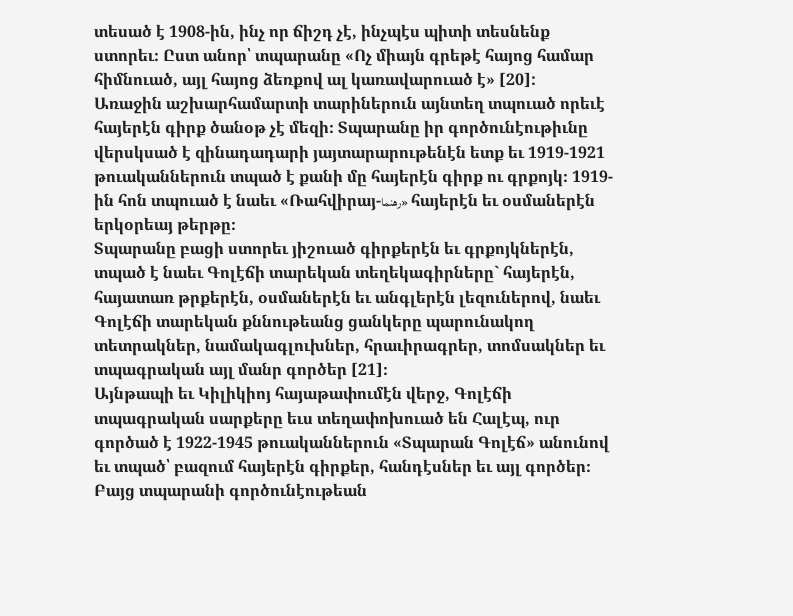տեսած է 1908-ին, ինչ որ ճիշդ չէ, ինչպէս պիտի տեսնենք ստորեւ։ Ըստ անոր՝ տպարանը «Ոչ միայն գրեթէ հայոց համար հիմնուած, այլ հայոց ձեռքով ալ կառավարուած է» [20]:
Առաջին աշխարհամարտի տարիներուն այնտեղ տպուած որեւէ հայերէն գիրք ծանօթ չէ մեզի։ Տպարանը իր գործունէութիւնը վերսկսած է զինադադարի յայտարարութենէն ետք եւ 1919-1921 թուականներուն տպած է քանի մը հայերէն գիրք ու գրքոյկ։ 1919-ին հոն տպուած է նաեւ «Ռահվիրայ-رهنما» հայերէն եւ օսմաներէն երկօրեայ թերթը։
Տպարանը բացի ստորեւ յիշուած գիրքերէն եւ գրքոյկներէն, տպած է նաեւ Գոլէճի տարեկան տեղեկագիրները` հայերէն, հայատառ թրքերէն, օսմաներէն եւ անգլերէն լեզուներով, նաեւ Գոլէճի տարեկան քննութեանց ցանկերը պարունակող տետրակներ, նամակագլուխներ, հրաւիրագրեր, տոմսակներ եւ տպագրական այլ մանր գործեր [21]։
Այնթապի եւ Կիլիկիոյ հայաթափումէն վերջ, Գոլէճի տպագրական սարքերը եւս տեղափոխուած են Հալէպ, ուր գործած է 1922-1945 թուականներուն «Տպարան Գոլէճ» անունով եւ տպած՝ բազում հայերէն գիրքեր, հանդէսներ եւ այլ գործեր։ Բայց տպարանի գործունէութեան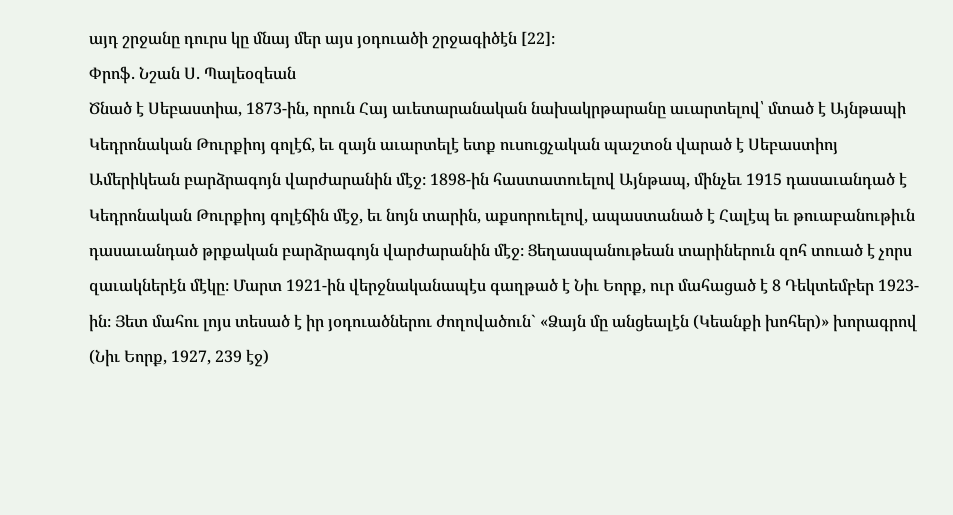այդ շրջանը դուրս կը մնայ մեր այս յօդուածի շրջագիծէն [22]։
Փրոֆ. Նշան Ս. Պալեօզեան
Ծնած է Սեբաստիա, 1873-ին, որուն Հայ աւետարանական նախակրթարանը աւարտելով՝ մտած է Այնթապի Կեդրոնական Թուրքիոյ գոլէճ, եւ զայն աւարտելէ ետք ուսուցչական պաշտօն վարած է Սեբաստիոյ Ամերիկեան բարձրագոյն վարժարանին մէջ։ 1898-ին հաստատուելով Այնթապ, մինչեւ 1915 դասաւանդած է Կեդրոնական Թուրքիոյ գոլէճին մէջ, եւ նոյն տարին, աքսորուելով, ապաստանած է Հալէպ եւ թուաբանութիւն դասաւանդած թրքական բարձրագոյն վարժարանին մէջ։ Ցեղասպանութեան տարիներուն զոհ տուած է չորս զաւակներէն մէկը։ Մարտ 1921-ին վերջնականապէս գաղթած է Նիւ Եորք, ուր մահացած է 8 Դեկտեմբեր 1923-ին։ Յետ մահու լոյս տեսած է իր յօդուածներու ժողովածուն` «Ձայն մը անցեալէն (Կեանքի խոհեր)» խորագրով (Նիւ Եորք, 1927, 239 էջ)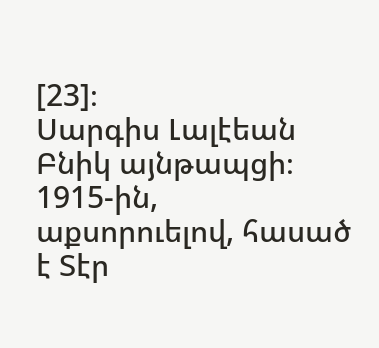[23]։
Սարգիս Լալէեան
Բնիկ այնթապցի։ 1915-ին, աքսորուելով, հասած է Տէր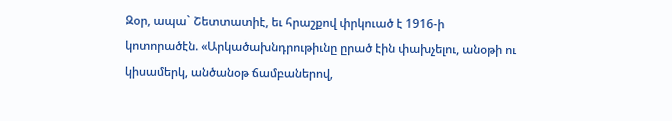Զօր, ապա` Շետտատիէ, եւ հրաշքով փրկուած է 1916-ի կոտորածէն. «Արկածախնդրութիւնը ըրած էին փախչելու, անօթի ու կիսամերկ, անծանօթ ճամբաներով,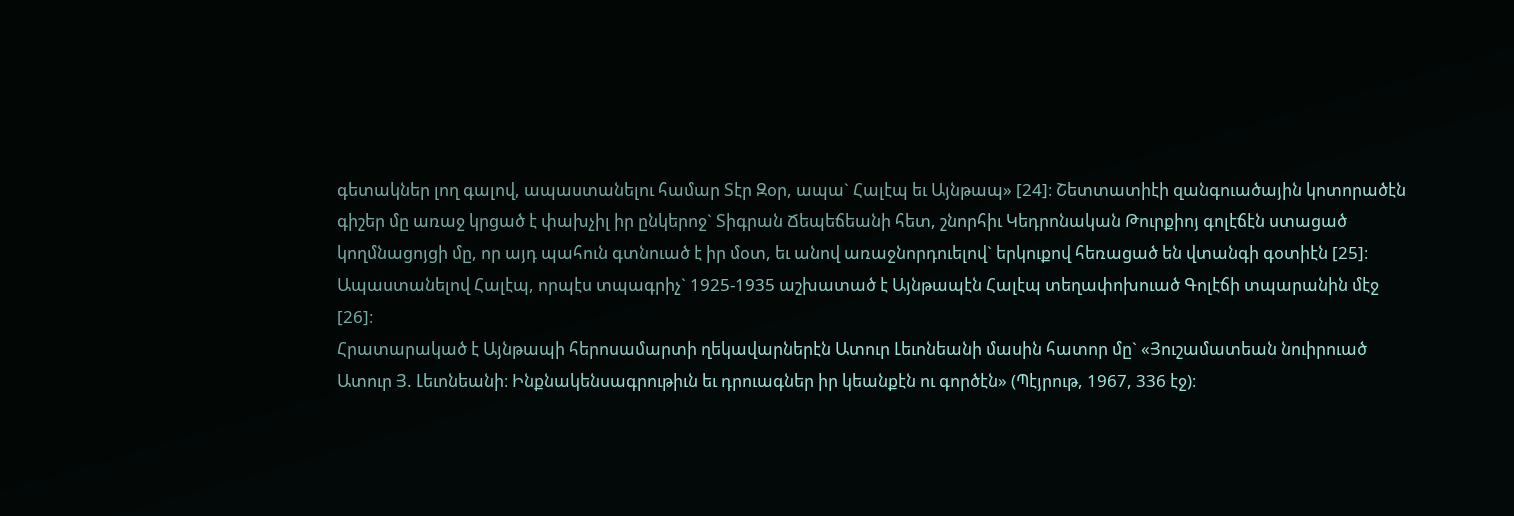գետակներ լող գալով, ապաստանելու համար Տէր Զօր, ապա` Հալէպ եւ Այնթապ» [24]։ Շետտատիէի զանգուածային կոտորածէն գիշեր մը առաջ կրցած է փախչիլ իր ընկերոջ` Տիգրան Ճեպեճեանի հետ, շնորհիւ Կեդրոնական Թուրքիոյ գոլէճէն ստացած կողմնացոյցի մը, որ այդ պահուն գտնուած է իր մօտ, եւ անով առաջնորդուելով` երկուքով հեռացած են վտանգի գօտիէն [25]։
Ապաստանելով Հալէպ, որպէս տպագրիչ` 1925-1935 աշխատած է Այնթապէն Հալէպ տեղափոխուած Գոլէճի տպարանին մէջ [26]։
Հրատարակած է Այնթապի հերոսամարտի ղեկավարներէն Ատուր Լեւոնեանի մասին հատոր մը` «Յուշամատեան նուիրուած Ատուր Յ. Լեւոնեանի։ Ինքնակենսագրութիւն եւ դրուագներ իր կեանքէն ու գործէն» (Պէյրութ, 1967, 336 էջ)։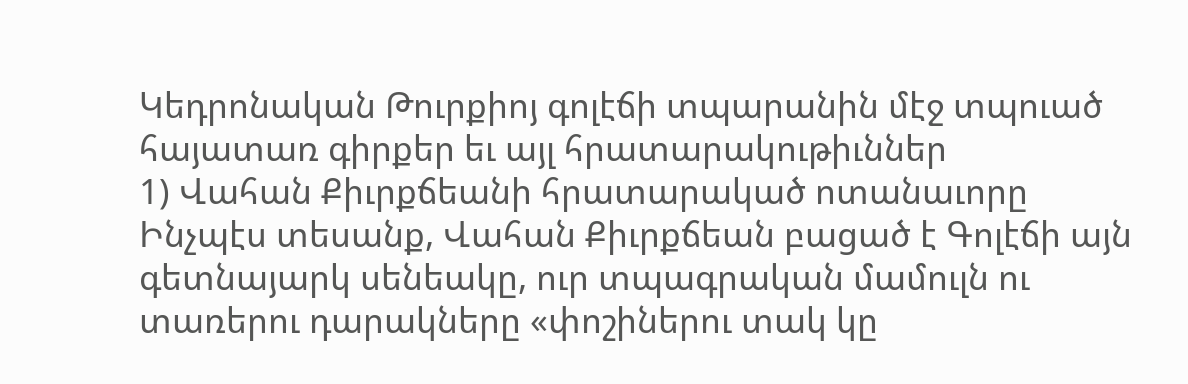Կեդրոնական Թուրքիոյ գոլէճի տպարանին մէջ տպուած հայատառ գիրքեր եւ այլ հրատարակութիւններ
1) Վահան Քիւրքճեանի հրատարակած ոտանաւորը
Ինչպէս տեսանք, Վահան Քիւրքճեան բացած է Գոլէճի այն գետնայարկ սենեակը, ուր տպագրական մամուլն ու տառերու դարակները «փոշիներու տակ կը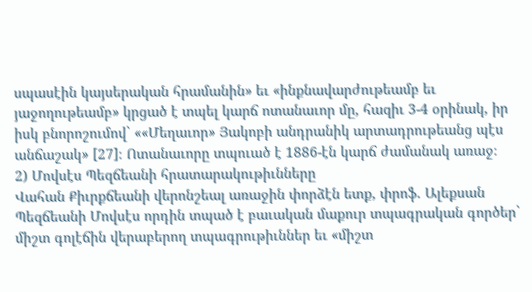սպասէին կայսերական հրամանին» եւ «ինքնավարժութեամբ եւ յաջողութեամբ» կրցած է տպել կարճ ոտանաւոր մը, հազիւ 3-4 օրինակ, իր իսկ բնորոշումով` ««Մեղաւոր» Յակոբի անդրանիկ արտադրութեանց պէս անճաշակ» [27]։ Ոտանաւորը տպուած է 1886-էն կարճ ժամանակ առաջ։
2) Մովսէս Պեզճեանի հրատարակութիւնները
Վահան Քիւրքճեանի վերոնշեալ առաջին փորձէն ետք, փրոֆ. Ալեքսան Պեզճեանի Մովսէս որդին տպած է բաւական մաքուր տպագրական գործեր` միշտ գոլէճին վերաբերող տպագրութիւններ եւ «միշտ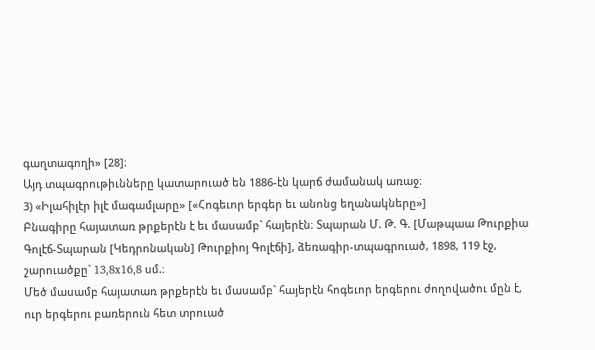գաղտագողի» [28]։
Այդ տպագրութիւնները կատարուած են 1886-էն կարճ ժամանակ առաջ։
3) «Իլահիլէր իլէ մագամլարը» [«Հոգեւոր երգեր եւ անոնց եղանակները»]
Բնագիրը հայատառ թրքերէն է եւ մասամբ` հայերէն։ Տպարան Մ. Թ. Գ. [Մաթպաա Թուրքիա Գոլէճ-Տպարան [Կեդրոնական] Թուրքիոյ Գոլէճի], ձեռագիր-տպագրուած, 1898, 119 էջ, շարուածքը` 13,8x16,8 սմ.։
Մեծ մասամբ հայատառ թրքերէն եւ մասամբ` հայերէն հոգեւոր երգերու ժողովածու մըն է, ուր երգերու բառերուն հետ տրուած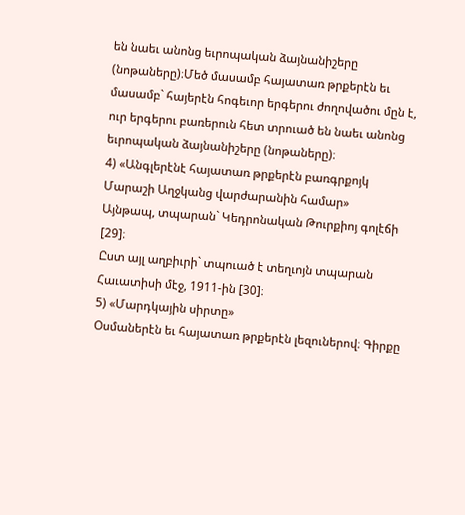են նաեւ անոնց եւրոպական ձայնանիշերը (նոթաները)։Մեծ մասամբ հայատառ թրքերէն եւ մասամբ` հայերէն հոգեւոր երգերու ժողովածու մըն է, ուր երգերու բառերուն հետ տրուած են նաեւ անոնց եւրոպական ձայնանիշերը (նոթաները)։
4) «Անգլերէնէ հայատառ թրքերէն բառգրքոյկ Մարաշի Աղջկանց վարժարանին համար»
Այնթապ, տպարան` Կեդրոնական Թուրքիոյ գոլէճի [29]։
Ըստ այլ աղբիւրի` տպուած է տեղւոյն տպարան Հաւատիսի մէջ, 1911-ին [30]։
5) «Մարդկային սիրտը»
Օսմաներէն եւ հայատառ թրքերէն լեզուներով։ Գիրքը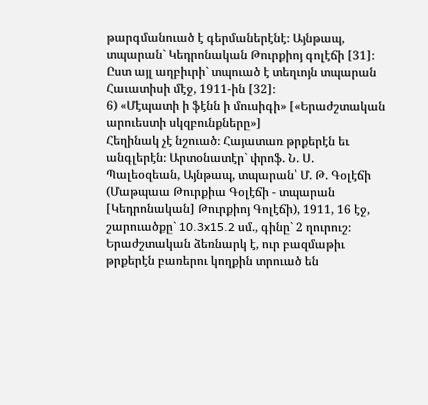թարգմանուած է գերմաներէնէ։ Այնթապ, տպարան` Կեդրոնական Թուրքիոյ գոլէճի [31]։
Ըստ այլ աղբիւրի` տպուած է տեղւոյն տպարան Հաւատիսի մէջ, 1911-ին [32]։
6) «Մէպատի ի ֆէնն ի մուսիգի» [«Երաժշտական արուեստի սկզբունքները»]
Հեղինակ չէ նշուած։ Հայատառ թրքերէն եւ անգլերէն։ Արտօնատէր` փրոֆ. Ն. Ս. Պալեօզեան, Այնթապ, տպարան՝ Մ. Թ. Գօլէճի (Մաթպաա Թուրքիա Գօլէճի - տպարան [Կեդրոնական] Թուրքիոյ Գոլէճի), 1911, 16 էջ, շարուածքը` 10.3x15.2 սմ., գինը` 2 ղուրուշ։
Երաժշտական ձեռնարկ է, ուր բազմաթիւ թրքերէն բառերու կողքին տրուած են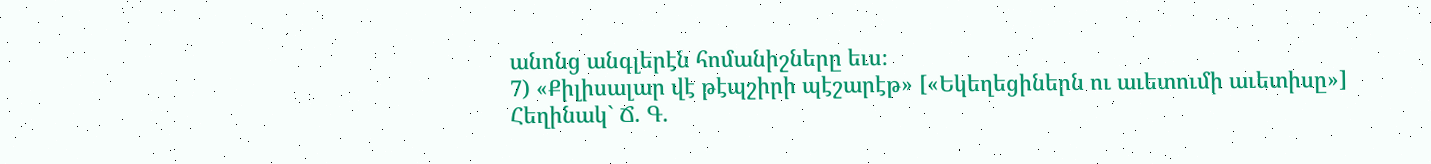անոնց անգլերէն հոմանիշները եւս։
7) «Քիլիսալար վէ թէպշիրի պէշարէթ» [«Եկեղեցիներն ու աւետումի աւետիսը»]
Հեղինակ` Ճ. Գ.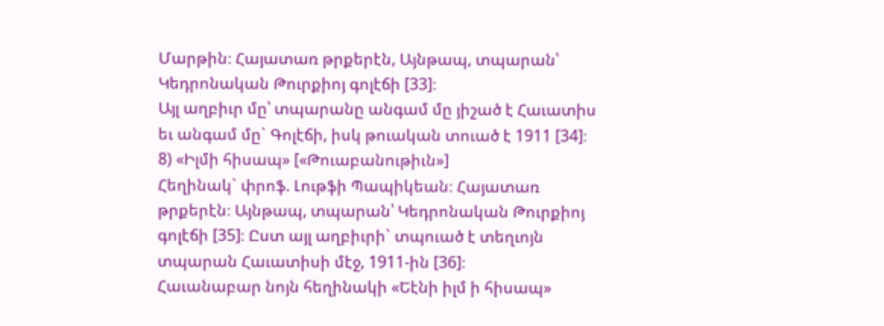Մարթին։ Հայատառ թրքերէն, Այնթապ, տպարան՝ Կեդրոնական Թուրքիոյ գոլէճի [33]։
Այլ աղբիւր մը՝ տպարանը անգամ մը յիշած է Հաւատիս եւ անգամ մը` Գոլէճի, իսկ թուական տուած է 1911 [34]։
8) «Իլմի հիսապ» [«Թուաբանութիւն»]
Հեղինակ` փրոֆ. Լութֆի Պապիկեան։ Հայատառ թրքերէն։ Այնթապ, տպարան՝ Կեդրոնական Թուրքիոյ գոլէճի [35]։ Ըստ այլ աղբիւրի` տպուած է տեղւոյն տպարան Հաւատիսի մէջ, 1911-ին [36]։
Հաւանաբար նոյն հեղինակի «Եէնի իլմ ի հիսապ»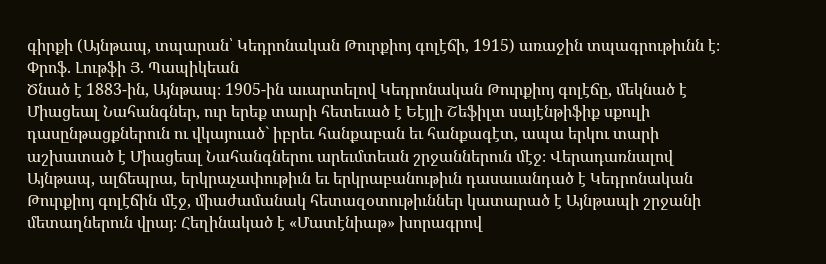գիրքի (Այնթապ, տպարան՝ Կեդրոնական Թուրքիոյ գոլէճի, 1915) առաջին տպագրութիւնն է։
Փրոֆ. Լութֆի Յ. Պապիկեան
Ծնած է 1883-ին, Այնթապ։ 1905-ին աւարտելով Կեդրոնական Թուրքիոյ գոլէճը, մեկնած է Միացեալ Նահանգներ, ուր երեք տարի հետեւած է Եէյլի Շեֆիլտ սայէնթիֆիք սքուլի դասընթացքներուն ու վկայուած` իբրեւ հանքաբան եւ հանքագէտ, ապա երկու տարի աշխատած է Միացեալ Նահանգներու արեւմտեան շրջաններուն մէջ։ Վերադառնալով Այնթապ, ալճեպրա, երկրաչափութիւն եւ երկրաբանութիւն դասաւանդած է Կեդրոնական Թուրքիոյ գոլէճին մէջ, միաժամանակ հետազօտութիւններ կատարած է Այնթապի շրջանի մետաղներուն վրայ։ Հեղինակած է «Մատէնիաթ» խորագրով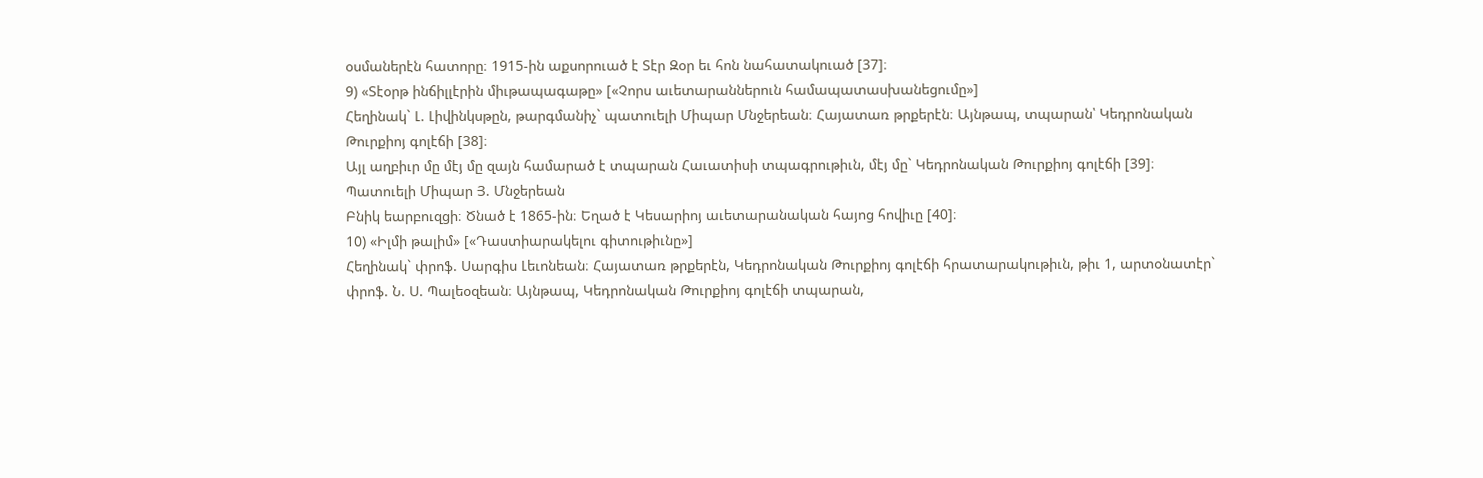օսմաներէն հատորը։ 1915-ին աքսորուած է Տէր Զօր եւ հոն նահատակուած [37]։
9) «Տէօրթ ինճիլլէրին միւթապագաթը» [«Չորս աւետարաններուն համապատասխանեցումը»]
Հեղինակ` Լ. Լիվինկսթըն, թարգմանիչ` պատուելի Միպար Մնջերեան։ Հայատառ թրքերէն։ Այնթապ, տպարան՝ Կեդրոնական Թուրքիոյ գոլէճի [38]։
Այլ աղբիւր մը մէյ մը զայն համարած է տպարան Հաւատիսի տպագրութիւն, մէյ մը` Կեդրոնական Թուրքիոյ գոլէճի [39]։
Պատուելի Միպար Յ. Մնջերեան
Բնիկ եարբուզցի։ Ծնած է 1865-ին։ Եղած է Կեսարիոյ աւետարանական հայոց հովիւը [40]։
10) «Իլմի թալիմ» [«Դաստիարակելու գիտութիւնը»]
Հեղինակ` փրոֆ. Սարգիս Լեւոնեան։ Հայատառ թրքերէն, Կեդրոնական Թուրքիոյ գոլէճի հրատարակութիւն, թիւ 1, արտօնատէր` փրոֆ. Ն. Ս. Պալեօզեան։ Այնթապ, Կեդրոնական Թուրքիոյ գոլէճի տպարան,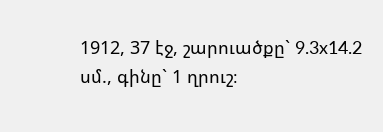1912, 37 էջ, շարուածքը` 9.3x14.2 սմ., գինը` 1 ղրուշ։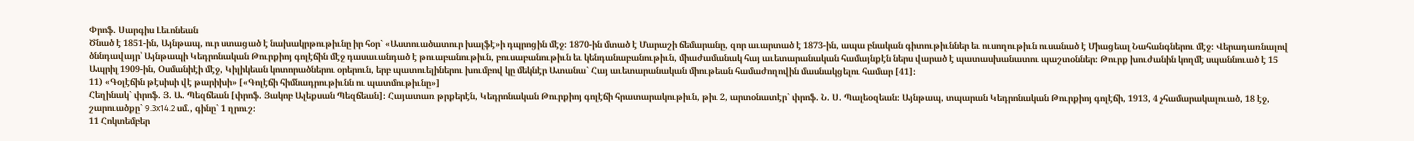Փրոֆ. Սարգիս Լեւոնեան
Ծնած է 1851-ին, Այնթապ, ուր ստացած է նախակրթութիւնը իր հօր` «Աստուածատուր խալֆէ»ի դպրոցին մէջ։ 1870-ին մտած է Մարաշի ճեմարանը, զոր աւարտած է 1873-ին, ապա բնական գիտութիւններ եւ ուսողութիւն ուսանած է Միացեալ Նահանգներու մէջ։ Վերադառնալով ծննդավայր՝ Այնթապի Կեդրոնական Թուրքիոյ գոլէճին մէջ դասաւանդած է թուաբանութիւն, բուսաբանութիւն եւ կենդանաբանութիւն, միաժամանակ հայ աւետարանական համայնքէն ներս վարած է պատասխանատու պաշտօններ։ Թուրք խուժանին կողմէ սպաննուած է 15 Ապրիլ 1909-ին, Օսմանիէի մէջ, Կիլիկեան կոտորածներու օրերուն, երբ պատուելիներու խումբով կը մեկնէր Ատանա` Հայ աւետարանական միութեան համաժողովին մասնակցելու համար [41]։
11) «Գօլէճին թէսիսի վէ թարիխի» [«Գոլէճի հիմնադրութիւնն ու պատմութիւնը»]
Հեղինակ` փրոֆ. Յ. Ա. Պեզճեան [փրոֆ. Յակոբ Ալեքսան Պեզճեան]։ Հայատառ թրքերէն, Կեդրոնական Թուրքիոյ գոլէճի հրատարակութիւն, թիւ 2, արտօնատէր` փրոֆ. Ն. Ս. Պալեօզեան։ Այնթապ, տպարան Կեդրոնական Թուրքիոյ գոլէճի, 1913, 4 չհամարակալուած, 18 էջ, շարուածքը` 9.3x14.2 սմ., գինը` 1 ղրուշ։
11 Հոկտեմբեր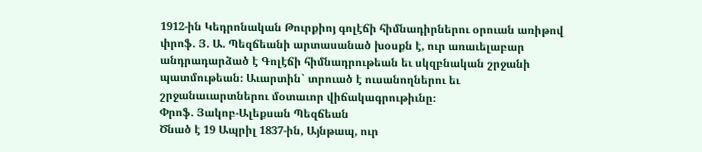1912-ին Կեդրոնական Թուրքիոյ գոլէճի հիմնադիրներու օրուան առիթով փրոֆ. Յ. Ա. Պեզճեանի արտասանած խօսքն է, ուր առաւելաբար անդրադարձած է Գոլէճի հիմնադրութեան եւ սկզբնական շրջանի պատմութեան։ Աւարտին` տրուած է ուսանողներու եւ շրջանաւարտներու մօտաւոր վիճակագրութիւնը։
Փրոֆ. Յակոբ-Ալեքսան Պեզճեան
Ծնած է 19 Ապրիլ 1837-ին, Այնթապ, ուր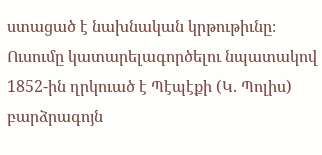ստացած է նախնական կրթութիւնը։ Ուսումը կատարելագործելու նպատակով 1852-ին ղրկուած է Պէպէքի (Կ. Պոլիս) բարձրագոյն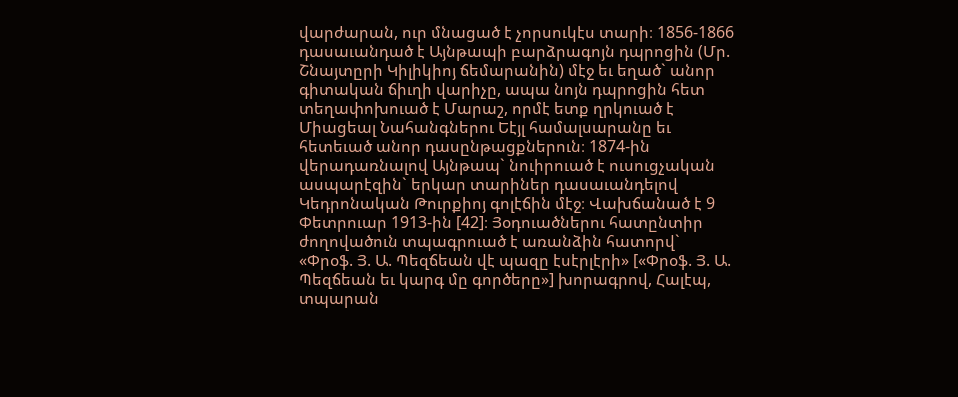վարժարան, ուր մնացած է չորսուկէս տարի։ 1856-1866 դասաւանդած է Այնթապի բարձրագոյն դպրոցին (Մր. Շնայտըրի Կիլիկիոյ ճեմարանին) մէջ եւ եղած` անոր գիտական ճիւղի վարիչը, ապա նոյն դպրոցին հետ տեղափոխուած է Մարաշ, որմէ ետք ղրկուած է Միացեալ Նահանգներու Եէյլ համալսարանը եւ հետեւած անոր դասընթացքներուն։ 1874-ին վերադառնալով Այնթապ` նուիրուած է ուսուցչական ասպարէզին` երկար տարիներ դասաւանդելով Կեդրոնական Թուրքիոյ գոլէճին մէջ։ Վախճանած է 9 Փետրուար 1913-ին [42]։ Յօդուածներու հատընտիր ժողովածուն տպագրուած է առանձին հատորվ` «Փրօֆ. Յ. Ա. Պեզճեան վէ պազը էսէրլէրի» [«Փրօֆ. Յ. Ա. Պեզճեան եւ կարգ մը գործերը»] խորագրով, Հալէպ, տպարան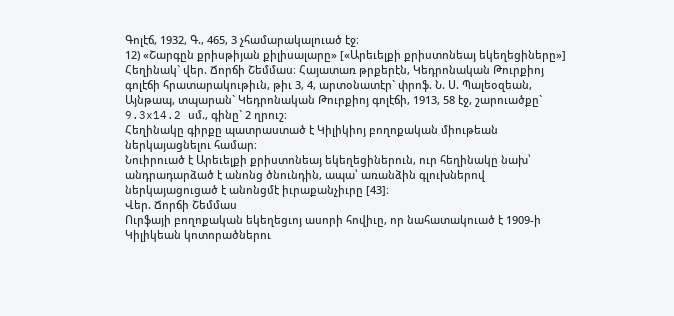Գոլէճ, 1932, Գ., 465, 3 չհամարակալուած էջ։
12) «Շարգըն քրիսթիյան քիլիսալարը» [«Արեւելքի քրիստոնեայ եկեղեցիները»]
Հեղինակ` վեր. Ճորճի Շեմմաս։ Հայատառ թրքերէն, Կեդրոնական Թուրքիոյ գոլէճի հրատարակութիւն, թիւ 3, 4, արտօնատէր` փրոֆ. Ն. Ս. Պալեօզեան, Այնթապ, տպարան` Կեդրոնական Թուրքիոյ գոլէճի, 1913, 58 էջ, շարուածքը` 9.3x14.2 սմ., գինը` 2 ղրուշ։
Հեղինակը գիրքը պատրաստած է Կիլիկիոյ բողոքական միութեան ներկայացնելու համար։
Նուիրուած է Արեւելքի քրիստոնեայ եկեղեցիներուն, ուր հեղինակը նախ՝ անդրադարձած է անոնց ծնունդին, ապա՝ առանձին գլուխներով ներկայացուցած է անոնցմէ իւրաքանչիւրը [43]։
Վեր. Ճորճի Շեմմաս
Ուրֆայի բողոքական եկեղեցւոյ ասորի հովիւը, որ նահատակուած է 1909-ի Կիլիկեան կոտորածներու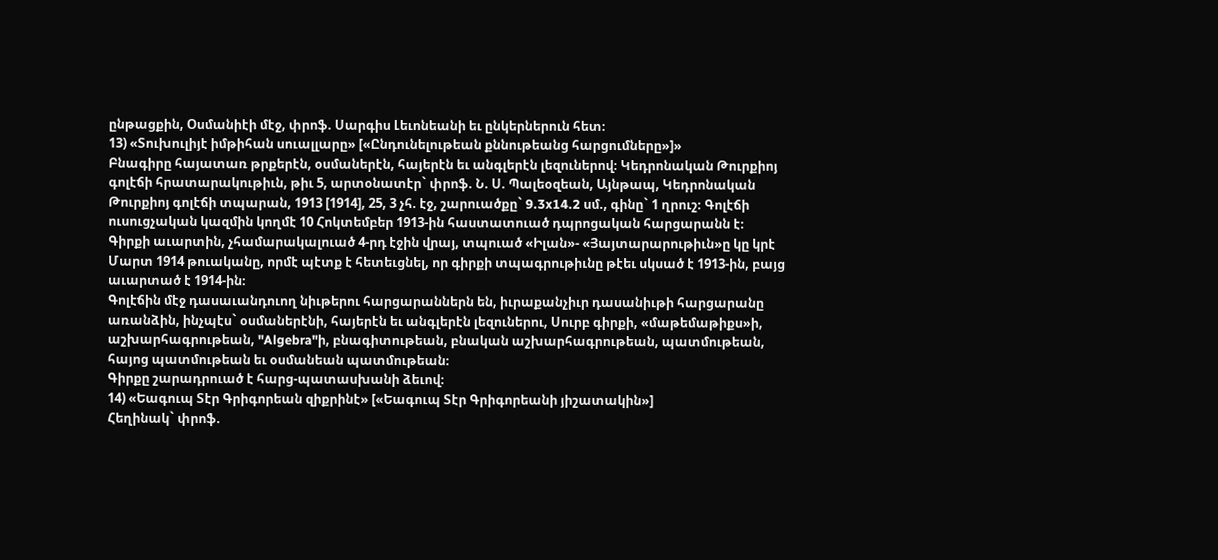ընթացքին, Օսմանիէի մէջ, փրոֆ. Սարգիս Լեւոնեանի եւ ընկերներուն հետ։
13) «Տուխուլիյէ իմթիհան սուալլարը» [«Ընդունելութեան քննութեանց հարցումները»]»
Բնագիրը հայատառ թրքերէն, օսմաներէն, հայերէն եւ անգլերէն լեզուներով։ Կեդրոնական Թուրքիոյ գոլէճի հրատարակութիւն, թիւ 5, արտօնատէր` փրոֆ. Ն. Ս. Պալեօզեան, Այնթապ, Կեդրոնական Թուրքիոյ գոլէճի տպարան, 1913 [1914], 25, 3 չհ. էջ, շարուածքը` 9.3x14.2 սմ., գինը` 1 ղրուշ։ Գոլէճի ուսուցչական կազմին կողմէ 10 Հոկտեմբեր 1913-ին հաստատուած դպրոցական հարցարանն է։
Գիրքի աւարտին, չհամարակալուած 4-րդ էջին վրայ, տպուած «Իլան»- «Յայտարարութիւն»ը կը կրէ Մարտ 1914 թուականը, որմէ պէտք է հետեւցնել, որ գիրքի տպագրութիւնը թէեւ սկսած է 1913-ին, բայց աւարտած է 1914-ին։
Գոլէճին մէջ դասաւանդուող նիւթերու հարցարաններն են, իւրաքանչիւր դասանիւթի հարցարանը առանձին, ինչպէս` օսմաներէնի, հայերէն եւ անգլերէն լեզուներու, Սուրբ գիրքի, «մաթեմաթիքս»ի, աշխարհագրութեան, "Algebra"ի, բնագիտութեան, բնական աշխարհագրութեան, պատմութեան, հայոց պատմութեան եւ օսմանեան պատմութեան։
Գիրքը շարադրուած է հարց-պատասխանի ձեւով։
14) «Եագուպ Տէր Գրիգորեան զիքրինէ» [«Եագուպ Տէր Գրիգորեանի յիշատակին»]
Հեղինակ` փրոֆ.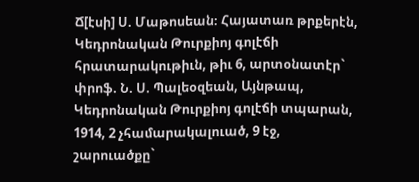Ճ[էսի] Ս. Մաթոսեան։ Հայատառ թրքերէն, Կեդրոնական Թուրքիոյ գոլէճի հրատարակութիւն, թիւ 6, արտօնատէր` փրոֆ. Ն. Ս. Պալեօզեան, Այնթապ, Կեդրոնական Թուրքիոյ գոլէճի տպարան, 1914, 2 չհամարակալուած, 9 էջ, շարուածքը`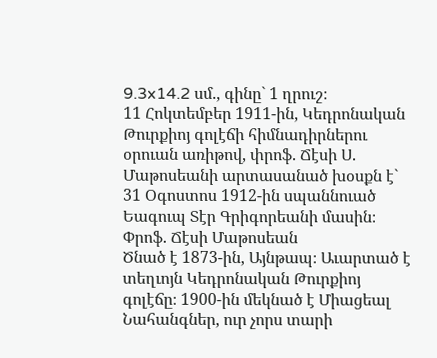9.3x14.2 սմ., գինը` 1 ղրուշ։
11 Հոկտեմբեր 1911-ին, Կեդրոնական Թուրքիոյ գոլէճի հիմնադիրներու օրուան առիթով, փրոֆ. Ճէսի Ս. Մաթոսեանի արտասանած խօսքն է` 31 Օգոստոս 1912-ին սպաննուած Եագուպ Տէր Գրիգորեանի մասին։
Փրոֆ. Ճէսի Մաթոսեան
Ծնած է 1873-ին, Այնթապ։ Աւարտած է տեղւոյն Կեդրոնական Թուրքիոյ գոլէճը։ 1900-ին մեկնած է Միացեալ Նահանգներ, ուր չորս տարի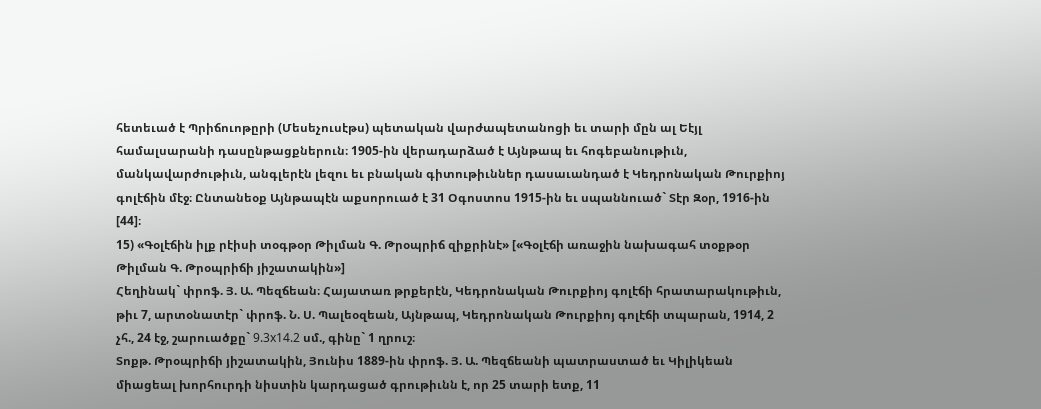հետեւած է Պրիճուոթըրի (Մեսեչուսէթս) պետական վարժապետանոցի եւ տարի մըն ալ Եէյլ համալսարանի դասընթացքներուն։ 1905-ին վերադարձած է Այնթապ եւ հոգեբանութիւն, մանկավարժութիւն, անգլերէն լեզու եւ բնական գիտութիւններ դասաւանդած է Կեդրոնական Թուրքիոյ գոլէճին մէջ։ Ընտանեօք Այնթապէն աքսորուած է 31 Օգոստոս 1915-ին եւ սպաննուած` Տէր Զօր, 1916-ին [44]։
15) «Գօլէճին իլք րէիսի տօգթօր Թիլման Գ. Թրօպրիճ զիքրինէ» [«Գօլէճի առաջին նախագահ տօքթօր Թիլման Գ. Թրօպրիճի յիշատակին»]
Հեղինակ` փրոֆ. Յ. Ա. Պեզճեան։ Հայատառ թրքերէն, Կեդրոնական Թուրքիոյ գոլէճի հրատարակութիւն, թիւ 7, արտօնատէր` փրոֆ. Ն. Ս. Պալեօզեան, Այնթապ, Կեդրոնական Թուրքիոյ գոլէճի տպարան, 1914, 2 չհ., 24 էջ, շարուածքը` 9.3x14.2 սմ., գինը` 1 ղրուշ։
Տոքթ. Թրօպրիճի յիշատակին, Յունիս 1889-ին փրոֆ. Յ. Ա. Պեզճեանի պատրաստած եւ Կիլիկեան միացեալ խորհուրդի նիստին կարդացած գրութիւնն է, որ 25 տարի ետք, 11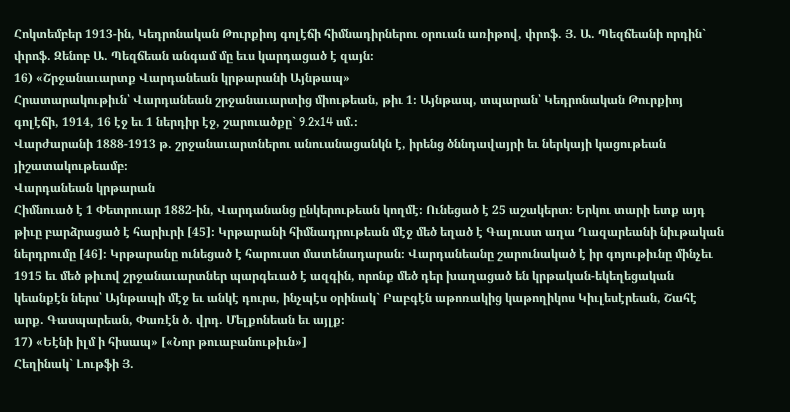Հոկտեմբեր 1913-ին, Կեդրոնական Թուրքիոյ գոլէճի հիմնադիրներու օրուան առիթով, փրոֆ. Յ. Ա. Պեզճեանի որդին` փրոֆ. Զենոբ Ա. Պեզճեան անգամ մը եւս կարդացած է զայն։
16) «Շրջանաւարտք Վարդանեան կրթարանի Այնթապ»
Հրատարակութիւն՝ Վարդանեան շրջանաւարտից միութեան, թիւ 1։ Այնթապ, տպարան՝ Կեդրոնական Թուրքիոյ գոլէճի, 1914, 16 էջ եւ 1 ներդիր էջ, շարուածքը` 9.2x14 սմ.։
Վարժարանի 1888-1913 թ. շրջանաւարտներու անուանացանկն է, իրենց ծննդավայրի եւ ներկայի կացութեան յիշատակութեամբ։
Վարդանեան կրթարան
Հիմնուած է 1 Փետրուար 1882-ին, Վարդանանց ընկերութեան կողմէ։ Ունեցած է 25 աշակերտ։ Երկու տարի ետք այդ թիւը բարձրացած է հարիւրի [45]։ Կրթարանի հիմնադրութեան մէջ մեծ եղած է Գալուստ աղա Ղազարեանի նիւթական ներդրումը [46]։ Կրթարանը ունեցած է հարուստ մատենադարան։ Վարդանեանը շարունակած է իր գոյութիւնը մինչեւ 1915 եւ մեծ թիւով շրջանաւարտներ պարգեւած է ազգին, որոնք մեծ դեր խաղացած են կրթական-եկեղեցական կեանքէն ներս՝ Այնթապի մէջ եւ անկէ դուրս, ինչպէս օրինակ` Բաբգէն աթոռակից կաթողիկոս Կիւլեսէրեան, Շահէ արք. Գասպարեան, Փառէն ծ. վրդ. Մելքոնեան եւ այլք։
17) «Եէնի իլմ ի հիսապ» [«Նոր թուաբանութիւն»]
Հեղինակ` Լութֆի Յ.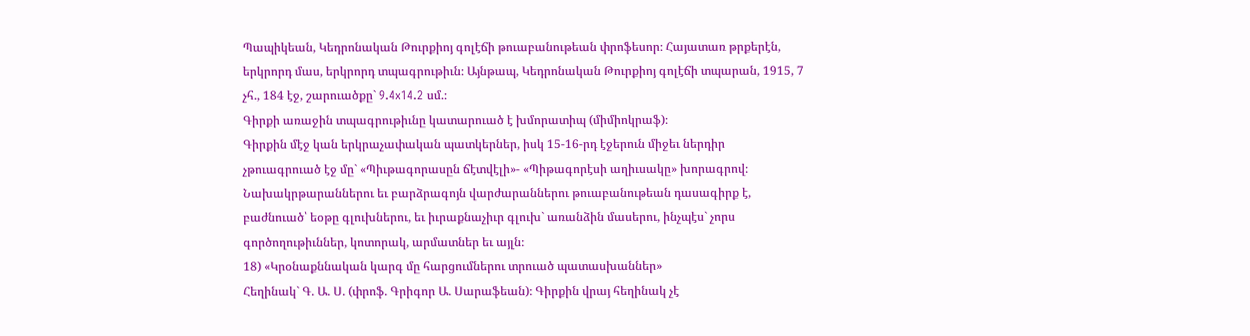Պապիկեան, Կեդրոնական Թուրքիոյ գոլէճի թուաբանութեան փրոֆեսոր։ Հայատառ թրքերէն, երկրորդ մաս, երկրորդ տպագրութիւն։ Այնթապ, Կեդրոնական Թուրքիոյ գոլէճի տպարան, 1915, 7 չհ., 184 էջ, շարուածքը` 9.4x14.2 սմ.։
Գիրքի առաջին տպագրութիւնը կատարուած է խմորատիպ (միմիոկրաֆ)։
Գիրքին մէջ կան երկրաչափական պատկերներ, իսկ 15-16-րդ էջերուն միջեւ ներդիր չթուագրուած էջ մը` «Պիւթագորասըն ճէտվէլի»- «Պիթագորէսի աղիւսակը» խորագրով։
Նախակրթարաններու եւ բարձրագոյն վարժարաններու թուաբանութեան դասագիրք է, բաժնուած՝ եօթը գլուխներու, եւ իւրաքնաչիւր գլուխ` առանձին մասերու, ինչպէս` չորս գործողութիւններ, կոտորակ, արմատներ եւ այլն։
18) «Կրօնաքննական կարգ մը հարցումներու տրուած պատասխաններ»
Հեղինակ` Գ. Ա. Ս. (փրոֆ. Գրիգոր Ա. Սարաֆեան)։ Գիրքին վրայ հեղինակ չէ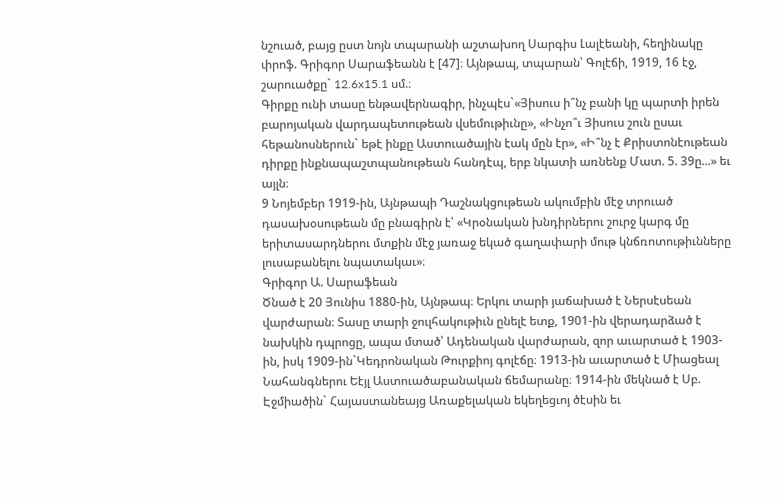նշուած, բայց ըստ նոյն տպարանի աշտախող Սարգիս Լալէեանի, հեղինակը փրոֆ. Գրիգոր Սարաֆեանն է [47]։ Այնթապ, տպարան՝ Գոլէճի, 1919, 16 էջ, շարուածքը` 12.6x15.1 սմ.։
Գիրքը ունի տասը ենթավերնագիր, ինչպէս`«Յիսուս ի՞նչ բանի կը պարտի իրեն բարոյական վարդապետութեան վսեմութիւնը», «Ինչո՞ւ Յիսուս շուն ըսաւ հեթանոսներուն` եթէ ինքը Աստուածային էակ մըն էր», «Ի՞նչ է Քրիստոնէութեան դիրքը ինքնապաշտպանութեան հանդէպ, երբ նկատի առնենք Մատ. 5. 39ը...» եւ այլն։
9 Նոյեմբեր 1919-ին, Այնթապի Դաշնակցութեան ակումբին մէջ տրուած դասախօսութեան մը բնագիրն է՝ «Կրօնական խնդիրներու շուրջ կարգ մը երիտասարդներու մտքին մէջ յառաջ եկած գաղափարի մութ կնճռոտութիւնները լուսաբանելու նպատակաւ»։
Գրիգոր Ա. Սարաֆեան
Ծնած է 20 Յունիս 1880-ին, Այնթապ։ Երկու տարի յաճախած է Ներսէսեան վարժարան։ Տասը տարի ջուլհակութիւն ընելէ ետք, 1901-ին վերադարձած է նախկին դպրոցը, ապա մտած՝ Ադենական վարժարան, զոր աւարտած է 1903-ին, իսկ 1909-ին`Կեդրոնական Թուրքիոյ գոլէճը։ 1913-ին աւարտած է Միացեալ Նահանգներու Եէյլ Աստուածաբանական ճեմարանը։ 1914-ին մեկնած է Սբ. Էջմիածին` Հայաստանեայց Առաքելական եկեղեցւոյ ծէսին եւ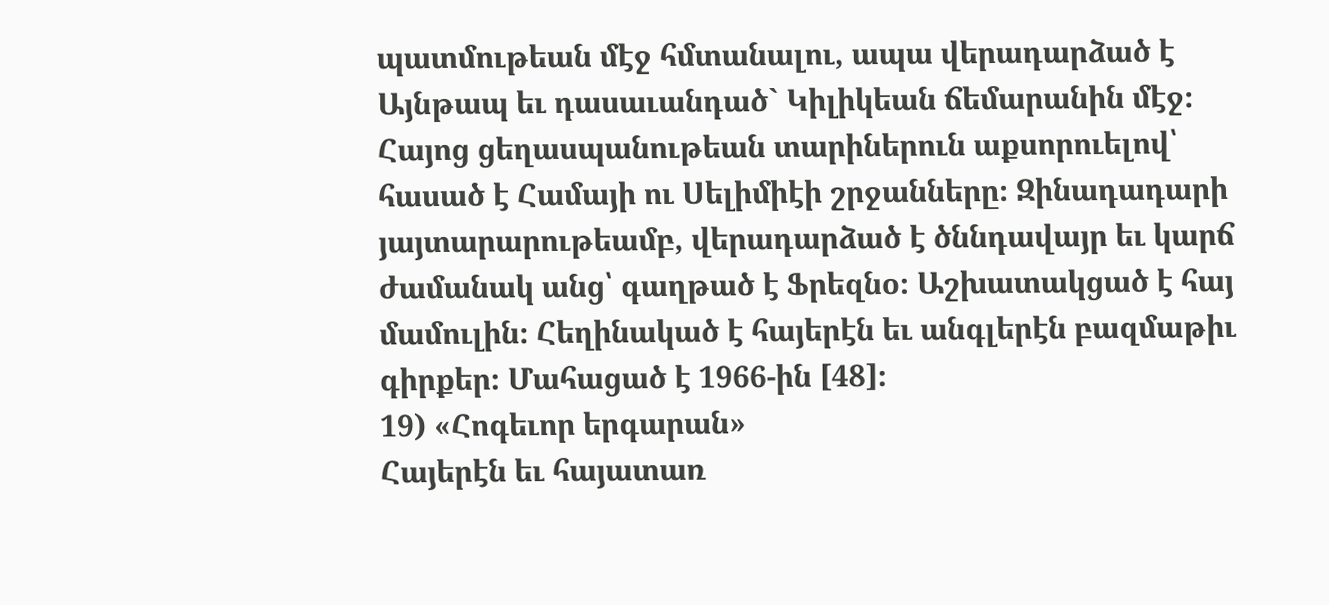պատմութեան մէջ հմտանալու, ապա վերադարձած է Այնթապ եւ դասաւանդած` Կիլիկեան ճեմարանին մէջ։ Հայոց ցեղասպանութեան տարիներուն աքսորուելով՝ հասած է Համայի ու Սելիմիէի շրջանները։ Զինադադարի յայտարարութեամբ, վերադարձած է ծննդավայր եւ կարճ ժամանակ անց՝ գաղթած է Ֆրեզնօ։ Աշխատակցած է հայ մամուլին։ Հեղինակած է հայերէն եւ անգլերէն բազմաթիւ գիրքեր։ Մահացած է 1966-ին [48]։
19) «Հոգեւոր երգարան»
Հայերէն եւ հայատառ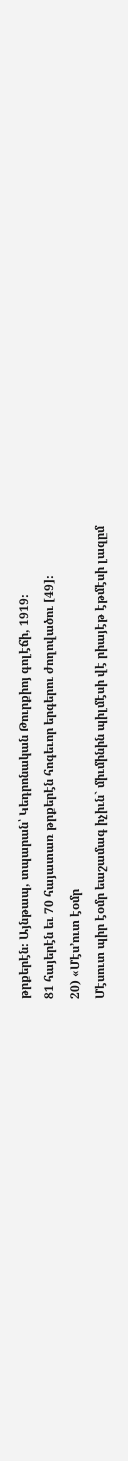թրքերէն։ Այնթապ, տպարան՝ Կեդրոնական Թուրքիոյ գոլէճի, 1919։
81 հայերէն եւ 70 հայատառ թրքերէն հոգեւոր երգերու ժողովածու [49]։
20) «Մէս’ուտ էօմր
Մէսուտ պիր էօմր եաշամագ իչիւն` միւմինին պիլմէսի վէ րիայէթ էթմէսի լազըմ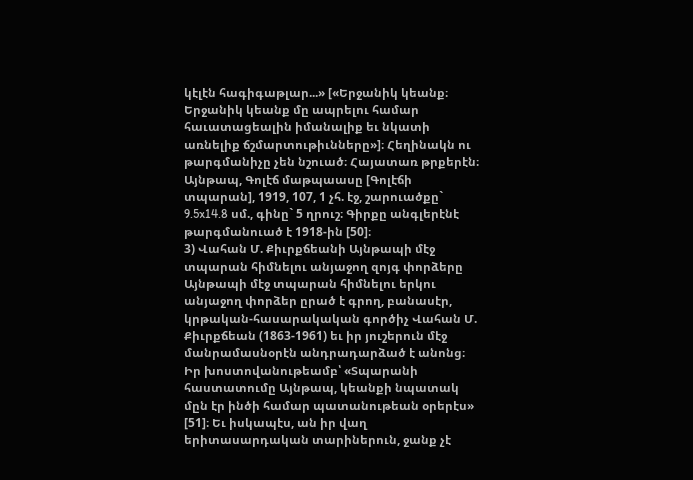կէլէն հագիգաթլար...» [«Երջանիկ կեանք։ Երջանիկ կեանք մը ապրելու համար հաւատացեալին իմանալիք եւ նկատի առնելիք ճշմարտութիւնները»]։ Հեղինակն ու թարգմանիչը չեն նշուած։ Հայատառ թրքերէն։ Այնթապ, Գոլէճ մաթպաասը [Գոլէճի տպարան], 1919, 107, 1 չհ. էջ, շարուածքը` 9.5x14.8 սմ., գինը` 5 ղրուշ։ Գիրքը անգլերէնէ թարգմանուած է 1918-ին [50]։
3) Վահան Մ. Քիւրքճեանի Այնթապի մէջ տպարան հիմնելու անյաջող զոյգ փորձերը
Այնթապի մէջ տպարան հիմնելու երկու անյաջող փորձեր ըրած է գրող, բանասէր, կրթական-հասարակական գործիչ Վահան Մ. Քիւրքճեան (1863-1961) եւ իր յուշերուն մէջ մանրամասնօրէն անդրադարձած է անոնց։
Իր խոստովանութեամբ՝ «Տպարանի հաստատումը Այնթապ, կեանքի նպատակ մըն էր ինծի համար պատանութեան օրերէս» [51]։ Եւ իսկապէս, ան իր վաղ երիտասարդական տարիներուն, ջանք չէ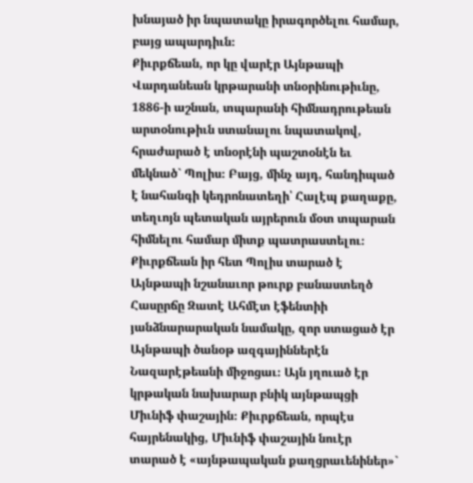խնայած իր նպատակը իրագործելու համար, բայց ապարդիւն։
Քիւրքճեան, որ կը վարէր Այնթապի Վարդանեան կրթարանի տնօրինութիւնը, 1886-ի աշնան, տպարանի հիմնադրութեան արտօնութիւն ստանալու նպատակով, հրաժարած է տնօրէնի պաշտօնէն եւ մեկնած` Պոլիս։ Բայց, մինչ այդ, հանդիպած է նահանգի կեդրոնատեղի՝ Հալէպ քաղաքը, տեղւոյն պետական այրերուն մօտ տպարան հիմնելու համար միտք պատրաստելու։
Քիւրքճեան իր հետ Պոլիս տարած է Այնթապի նշանաւոր թուրք բանաստեղծ Հասըրճը Զատէ Ահմէտ էֆենտիի յանձնարարական նամակը, զոր ստացած էր Այնթապի ծանօթ ազգայիններէն Նազարէթեանի միջոցաւ։ Այն յղուած էր կրթական նախարար բնիկ այնթապցի Միւնիֆ փաշային։ Քիւրքճեան, որպէս հայրենակից, Միւնիֆ փաշային նուէր տարած է «այնթապական քաղցրաւենիներ»`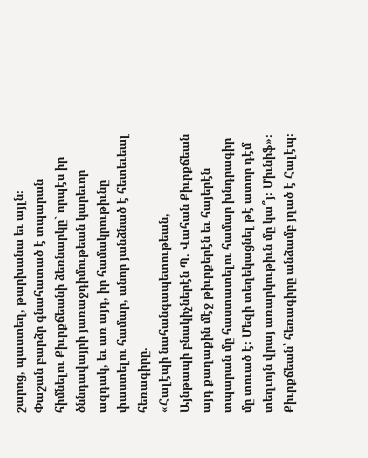շարոց, պաստեղ, թարխանա եւ այլն։
Փաշան բարձր գնահատած է տպարան հիմնելու Քիւրքճեանի ձեռնարկը` որպէս իր ծննդավայրի յառաջդիմութեան կարեւոր ազդակ, եւ առ այդ, իր համակրութիւնը փաստելու համար, անոր յանձնած է հետեւեալ հեռագիրը.
«Հալէպի նահանգապետութեան,
Այնթապի բնակիչներէն Պ. Վահան Քիւրքճեան այդ քաղաքին մէջ թիւրքերէն եւ հայերէն տպարան մը հաստատելու համար խնդրագիր մը տուած է։ Մեզի տեղեկացնել թէ ատոր դէմ տեղւոյն վրայ առարկութիւն մը կա՞յ։ Միւնիֆ»։
Քիւրքճեան՝ հեռագիրը անձամբ յղած է Հալէպ։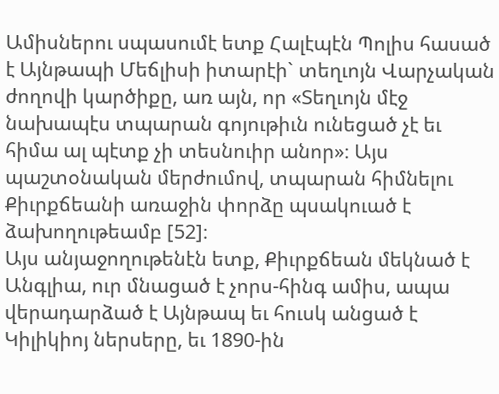Ամիսներու սպասումէ ետք Հալէպէն Պոլիս հասած է Այնթապի Մեճլիսի իտարէի` տեղւոյն Վարչական ժողովի կարծիքը, առ այն, որ «Տեղւոյն մէջ նախապէս տպարան գոյութիւն ունեցած չէ եւ հիմա ալ պէտք չի տեսնուիր անոր»։ Այս պաշտօնական մերժումով, տպարան հիմնելու Քիւրքճեանի առաջին փորձը պսակուած է ձախողութեամբ [52]։
Այս անյաջողութենէն ետք, Քիւրքճեան մեկնած է Անգլիա, ուր մնացած է չորս-հինգ ամիս, ապա վերադարձած է Այնթապ եւ հուսկ անցած է Կիլիկիոյ ներսերը, եւ 1890-ին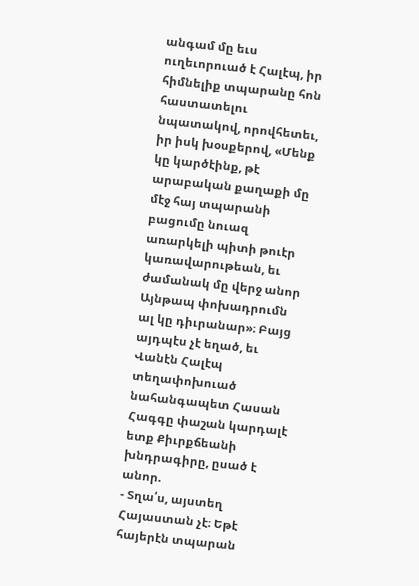անգամ մը եւս ուղեւորուած է Հալէպ, իր հիմնելիք տպարանը հոն հաստատելու նպատակով, որովհետեւ, իր իսկ խօսքերով, «Մենք կը կարծէինք, թէ արաբական քաղաքի մը մէջ հայ տպարանի բացումը նուազ առարկելի պիտի թուէր կառավարութեան, եւ ժամանակ մը վերջ անոր Այնթապ փոխադրումն ալ կը դիւրանար»։ Բայց այդպէս չէ եղած, եւ Վանէն Հալէպ տեղափոխուած նահանգապետ Հասան Հագգը փաշան կարդալէ ետք Քիւրքճեանի խնդրագիրը, ըսած է անոր.
- Տղա՛ս, այստեղ Հայաստան չէ։ Եթէ հայերէն տպարան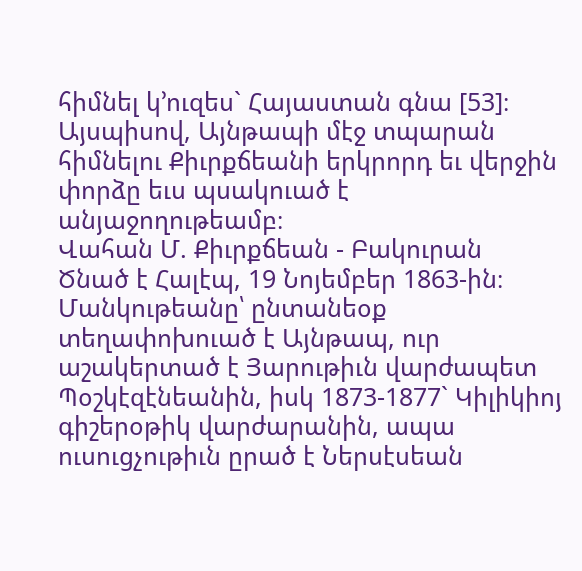հիմնել կ’ուզես` Հայաստան գնա [53]։
Այսպիսով, Այնթապի մէջ տպարան հիմնելու Քիւրքճեանի երկրորդ եւ վերջին փորձը եւս պսակուած է անյաջողութեամբ։
Վահան Մ. Քիւրքճեան - Բակուրան
Ծնած է Հալէպ, 19 Նոյեմբեր 1863-ին։ Մանկութեանը՝ ընտանեօք տեղափոխուած է Այնթապ, ուր աշակերտած է Յարութիւն վարժապետ Պօշկէզէնեանին, իսկ 1873-1877` Կիլիկիոյ գիշերօթիկ վարժարանին, ապա ուսուցչութիւն ըրած է Ներսէսեան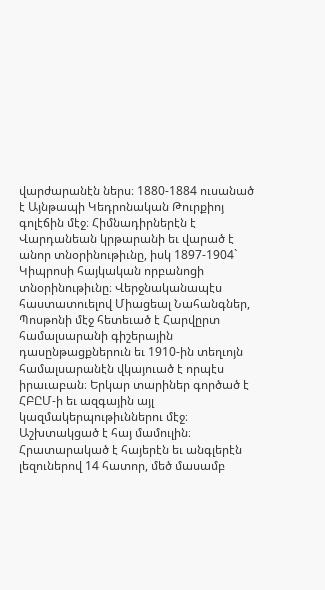վարժարանէն ներս։ 1880-1884 ուսանած է Այնթապի Կեդրոնական Թուրքիոյ գոլէճին մէջ։ Հիմնադիրներէն է Վարդանեան կրթարանի եւ վարած է անոր տնօրինութիւնը, իսկ 1897-1904` Կիպրոսի հայկական որբանոցի տնօրինութիւնը։ Վերջնականապէս հաստատուելով Միացեալ Նահանգներ, Պոսթոնի մէջ հետեւած է Հարվըրտ համալսարանի գիշերային դասընթացքներուն եւ 1910-ին տեղւոյն համալսարանէն վկայուած է որպէս իրաւաբան։ Երկար տարիներ գործած է ՀԲԸՄ-ի եւ ազգային այլ կազմակերպութիւններու մէջ։ Աշխտակցած է հայ մամուլին։ Հրատարակած է հայերէն եւ անգլերէն լեզուներով 14 հատոր, մեծ մասամբ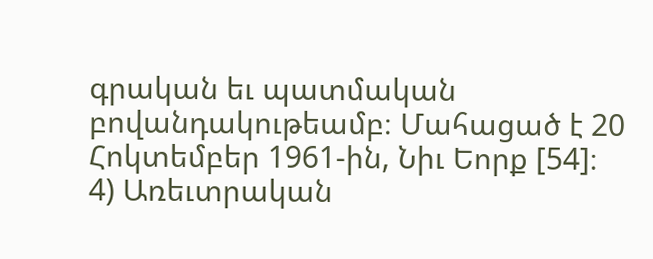գրական եւ պատմական բովանդակութեամբ։ Մահացած է 20 Հոկտեմբեր 1961-ին, Նիւ Եորք [54]։
4) Առեւտրական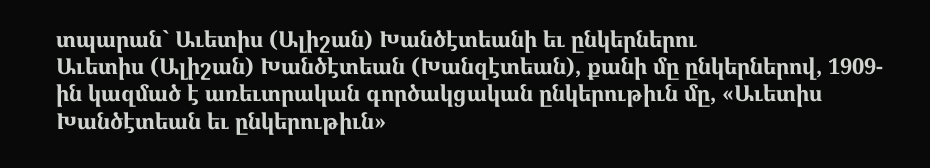տպարան` Աւետիս (Ալիշան) Խանծէտեանի եւ ընկերներու
Աւետիս (Ալիշան) Խանծէտեան (Խանզէտեան), քանի մը ընկերներով, 1909-ին կազմած է առեւտրական գործակցական ընկերութիւն մը, «Աւետիս Խանծէտեան եւ ընկերութիւն»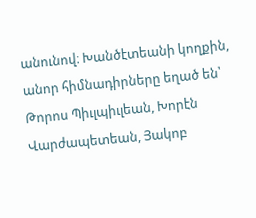անունով։ Խանծէտեանի կողքին, անոր հիմնադիրները եղած են՝ Թորոս Պիւլպիւլեան, Խորէն Վարժապետեան, Յակոբ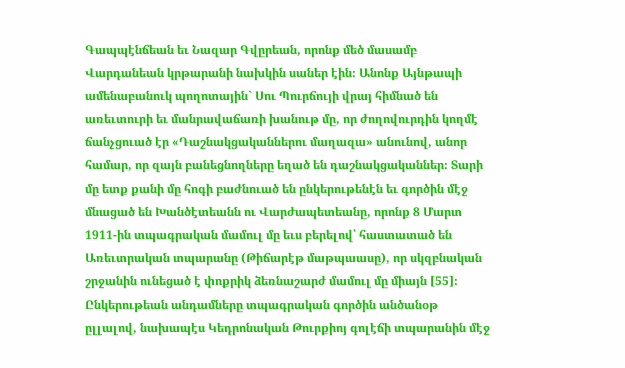Գապպէնճեան եւ Նազար Գվըրեան, որոնք մեծ մասամբ Վարդանեան կրթարանի նախկին սաներ էին։ Անոնք Այնթապի ամենաբանուկ պողոտային` Սու Պուրճույի վրայ հիմնած են առեւտուրի եւ մանրավաճառի խանութ մը, որ ժողովուրդին կողմէ ճանչցուած էր «Դաշնակցականներու մաղազա» անունով, անոր համար, որ զայն բանեցնողները եղած են դաշնակցականներ։ Տարի մը ետք քանի մը հոգի բաժնուած են ընկերութենէն եւ գործին մէջ մնացած են Խանծէտեանն ու Վարժապետեանը, որոնք 8 Մարտ 1911-ին տպագրական մամուլ մը եւս բերելով՝ հաստատած են Առեւտրական տպարանը (Թիճարէթ մաթպաասը), որ սկզբնական շրջանին ունեցած է փոքրիկ ձեռնաշարժ մամուլ մը միայն [55]։
Ընկերութեան անդամները տպագրական գործին անծանօթ ըլլալով, նախապէս Կեդրոնական Թուրքիոյ գոլէճի տպարանին մէջ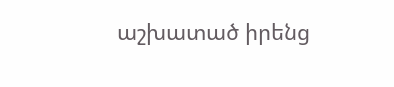աշխատած իրենց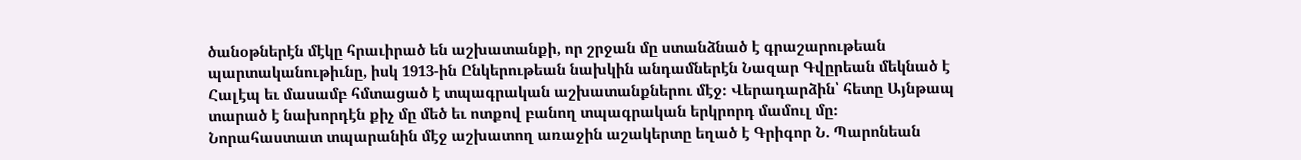ծանօթներէն մէկը հրաւիրած են աշխատանքի, որ շրջան մը ստանձնած է գրաշարութեան պարտականութիւնը, իսկ 1913-ին Ընկերութեան նախկին անդամներէն Նազար Գվըրեան մեկնած է Հալէպ եւ մասամբ հմտացած է տպագրական աշխատանքներու մէջ։ Վերադարձին՝ հետը Այնթապ տարած է նախորդէն քիչ մը մեծ եւ ոտքով բանող տպագրական երկրորդ մամուլ մը։
Նորահաստատ տպարանին մէջ աշխատող առաջին աշակերտը եղած է Գրիգոր Ն. Պարոնեան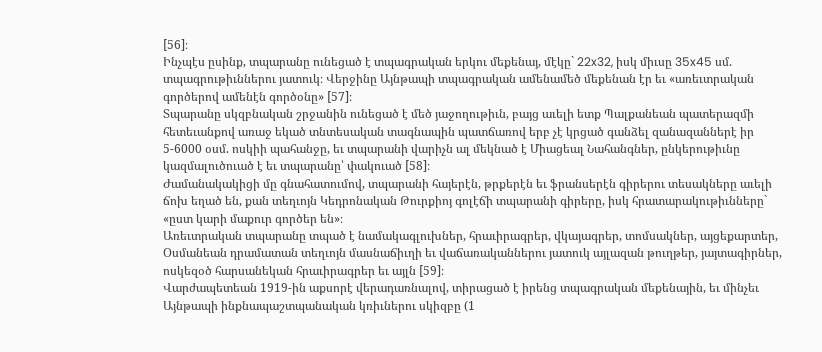[56]։
Ինչպէս ըսինք, տպարանը ունեցած է տպագրական երկու մեքենայ, մէկը` 22x32, իսկ միւսը 35x45 սմ. տպագրութիւններու յատուկ։ Վերջինը Այնթապի տպագրական ամենամեծ մեքենան էր եւ «առեւտրական գործերով ամենէն գործօնը» [57]։
Տպարանը սկզբնական շրջանին ունեցած է մեծ յաջողութիւն, բայց աւելի ետք Պալքանեան պատերազմի հետեւանքով առաջ եկած տնտեսական տագնապին պատճառով երբ չէ կրցած գանձել զանազաններէ իր 5-6000 օսմ. ոսկիի պահանջը, եւ տպարանի վարիչն ալ մեկնած է Միացեալ Նահանգներ, ընկերութիւնը կազմալուծուած է եւ տպարանը՝ փակուած [58]։
Ժամանակակիցի մը գնահատումով, տպարանի հայերէն, թրքերէն եւ ֆրանսերէն գիրերու տեսակները աւելի ճոխ եղած են, քան տեղւոյն Կեդրոնական Թուրքիոյ գոլէճի տպարանի գիրերը, իսկ հրատարակութիւնները` «ըստ կարի մաքուր գործեր են»։
Առեւտրական տպարանը տպած է նամակագլուխներ, հրաւիրագրեր, վկայագրեր, տոմսակներ, այցեքարտեր, Օսմանեան դրամատան տեղւոյն մասնաճիւղի եւ վաճառականներու յատուկ այլազան թուղթեր, յայտագիրներ, ոսկեզօծ հարսանեկան հրաւիրագրեր եւ այլն [59]։
Վարժապետեան 1919-ին աքսորէ վերադառնալով, տիրացած է իրենց տպագրական մեքենային, եւ մինչեւ Այնթապի ինքնապաշտպանական կռիւներու սկիզբը (1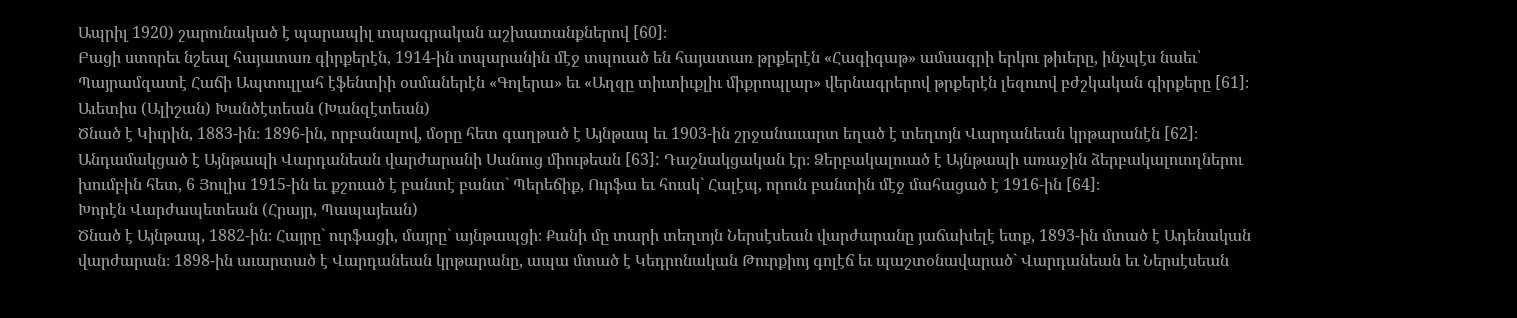Ապրիլ 1920) շարունակած է պարապիլ տպագրական աշխատանքներով [60]։
Բացի ստորեւ նշեալ հայատառ գիրքերէն, 1914-ին տպարանին մէջ տպուած են հայատառ թրքերէն «Հագիգաթ» ամսագրի երկու թիւերը, ինչպէս նաեւ՝ Պայրամզատէ Հաճի Ապտուլլահ էֆենտիի օսմաներէն «Գոլերա» եւ «Աղզը տիւտիւքլիւ միքրոպլար» վերնագրերով թրքերէն լեզուով բժշկական գիրքերը [61]։
Աւետիս (Ալիշան) Խանծէտեան (Խանզէտեան)
Ծնած է Կիւրին, 1883-ին։ 1896-ին, որբանալով, մօրը հետ գաղթած է Այնթապ եւ 1903-ին շրջանաւարտ եղած է տեղւոյն Վարդանեան կրթարանէն [62]։ Անդամակցած է Այնթապի Վարդանեան վարժարանի Սանուց միութեան [63]: Դաշնակցական էր։ Ձերբակալուած է Այնթապի առաջին ձերբակալուողներու խումբին հետ, 6 Յուլիս 1915-ին եւ քշուած է բանտէ բանտ` Պերեճիք, Ուրֆա եւ հուսկ` Հալէպ, որուն բանտին մէջ մահացած է 1916-ին [64]։
Խորէն Վարժապետեան (Հրայր, Պապայեան)
Ծնած է Այնթապ, 1882-ին։ Հայրը` ուրֆացի, մայրը` այնթապցի։ Քանի մը տարի տեղւոյն Ներսէսեան վարժարանը յաճախելէ ետք, 1893-ին մտած է Ադենական վարժարան։ 1898-ին աւարտած է Վարդանեան կրթարանը, ապա մտած է Կեդրոնական Թուրքիոյ գոլէճ եւ պաշտօնավարած` Վարդանեան եւ Ներսէսեան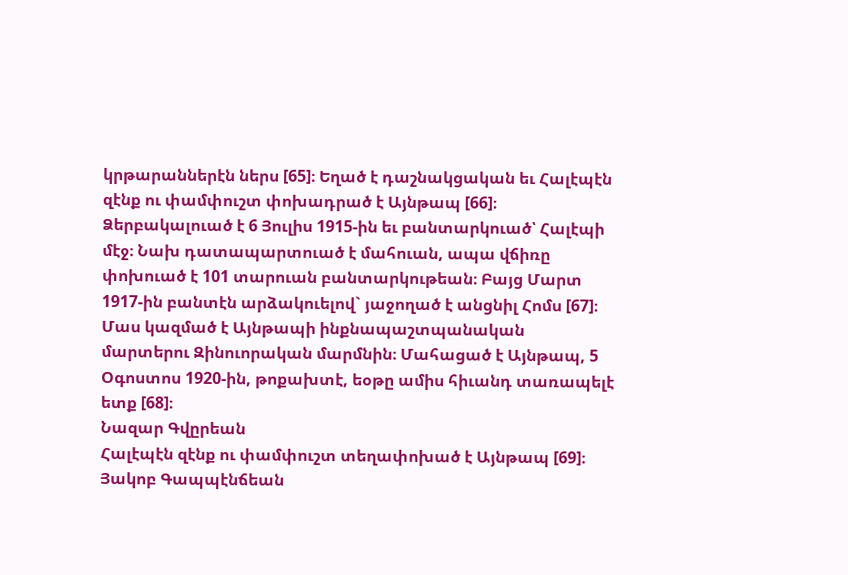կրթարաններէն ներս [65]։ Եղած է դաշնակցական եւ Հալէպէն զէնք ու փամփուշտ փոխադրած է Այնթապ [66]։ Ձերբակալուած է 6 Յուլիս 1915-ին եւ բանտարկուած՝ Հալէպի մէջ։ Նախ դատապարտուած է մահուան, ապա վճիռը փոխուած է 101 տարուան բանտարկութեան։ Բայց Մարտ 1917-ին բանտէն արձակուելով` յաջողած է անցնիլ Հոմս [67]։ Մաս կազմած է Այնթապի ինքնապաշտպանական մարտերու Զինուորական մարմնին։ Մահացած է Այնթապ, 5 Օգոստոս 1920-ին, թոքախտէ, եօթը ամիս հիւանդ տառապելէ ետք [68]։
Նազար Գվըրեան
Հալէպէն զէնք ու փամփուշտ տեղափոխած է Այնթապ [69]։
Յակոբ Գապպէնճեան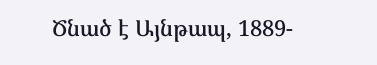Ծնած է Այնթապ, 1889-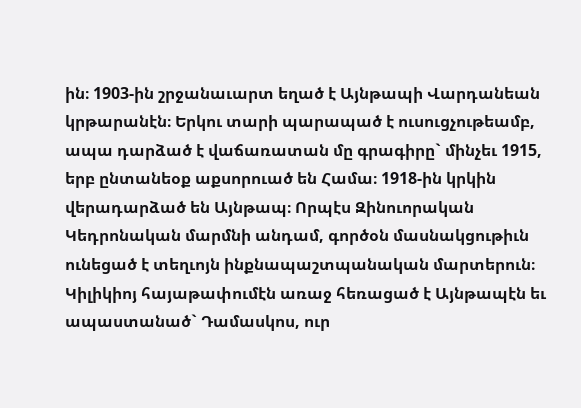ին։ 1903-ին շրջանաւարտ եղած է Այնթապի Վարդանեան կրթարանէն։ Երկու տարի պարապած է ուսուցչութեամբ, ապա դարձած է վաճառատան մը գրագիրը` մինչեւ 1915, երբ ընտանեօք աքսորուած են Համա։ 1918-ին կրկին վերադարձած են Այնթապ։ Որպէս Զինուորական Կեդրոնական մարմնի անդամ, գործօն մասնակցութիւն ունեցած է տեղւոյն ինքնապաշտպանական մարտերուն։ Կիլիկիոյ հայաթափումէն առաջ հեռացած է Այնթապէն եւ ապաստանած` Դամասկոս, ուր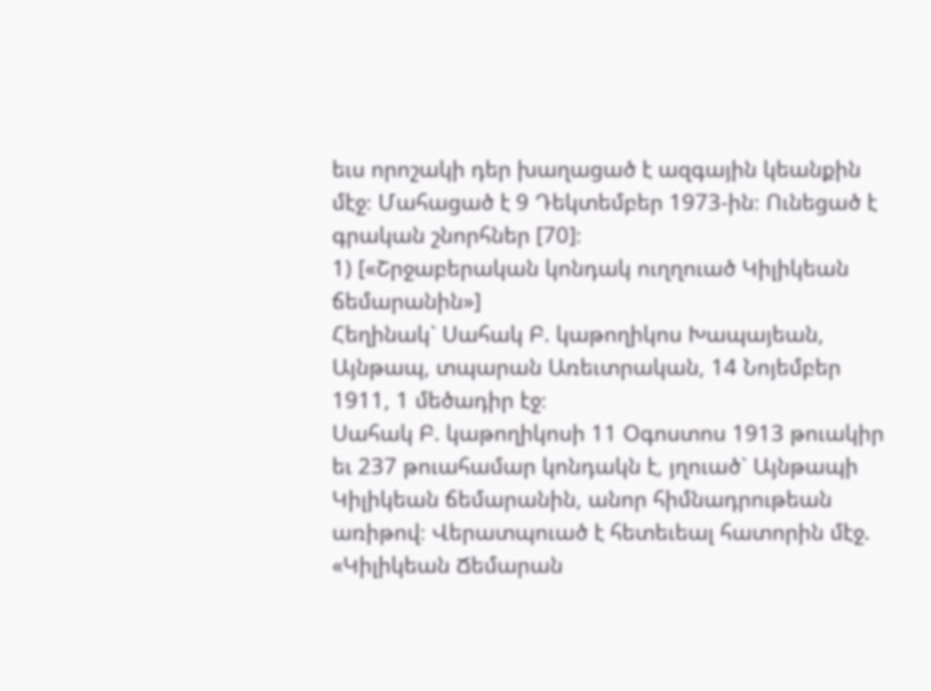եւս որոշակի դեր խաղացած է ազգային կեանքին մէջ։ Մահացած է 9 Դեկտեմբեր 1973-ին։ Ունեցած է գրական շնորհներ [70]։
1) [«Շրջաբերական կոնդակ ուղղուած Կիլիկեան ճեմարանին»]
Հեղինակ` Սահակ Բ. կաթողիկոս Խապայեան, Այնթապ, տպարան Առեւտրական, 14 Նոյեմբեր 1911, 1 մեծադիր էջ։
Սահակ Բ. կաթողիկոսի 11 Օգոստոս 1913 թուակիր եւ 237 թուահամար կոնդակն է, յղուած` Այնթապի Կիլիկեան ճեմարանին, անոր հիմնադրութեան առիթով։ Վերատպուած է հետեւեալ հատորին մէջ. «Կիլիկեան Ճեմարան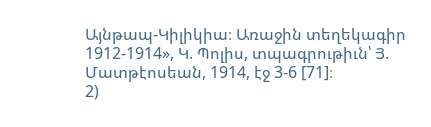Այնթապ-Կիլիկիա։ Առաջին տեղեկագիր 1912-1914», Կ. Պոլիս, տպագրութիւն՝ Յ. Մատթէոսեան, 1914, էջ 3-6 [71]։
2)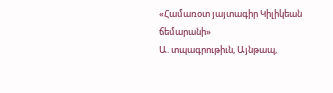«Համառօտ յայտագիր Կիլիկեան ճեմարանի»
Ա. տպագրութիւն, Այնթապ,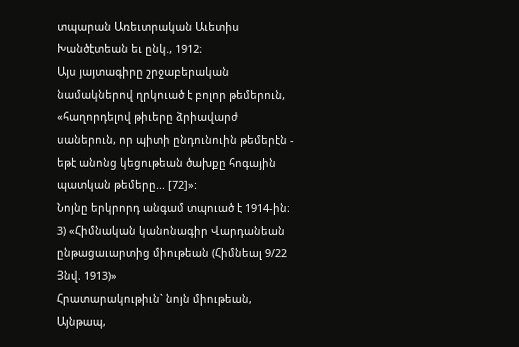տպարան Առեւտրական Աւետիս Խանծէտեան եւ ընկ., 1912։
Այս յայտագիրը շրջաբերական նամակներով ղրկուած է բոլոր թեմերուն, «հաղորդելով թիւերը ձրիավարժ սաներուն, որ պիտի ընդունուին թեմերէն - եթէ անոնց կեցութեան ծախքը հոգային պատկան թեմերը... [72]»:
Նոյնը երկրորդ անգամ տպուած է 1914-ին։
3) «Հիմնական կանոնագիր Վարդանեան ընթացաւարտից միութեան (Հիմնեալ 9/22 Յնվ. 1913)»
Հրատարակութիւն` նոյն միութեան, Այնթապ,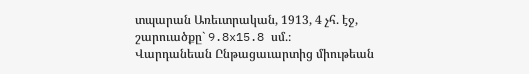տպարան Առեւտրական, 1913, 4 չհ. էջ, շարուածքը` 9.8x15.8 սմ.։
Վարդանեան Ընթացաւարտից միութեան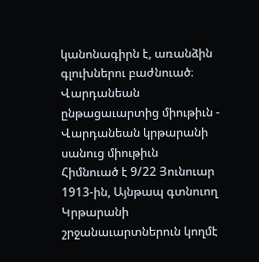կանոնագիրն է, առանձին գլուխներու բաժնուած։
Վարդանեան ընթացաւարտից միութիւն - Վարդանեան կրթարանի սանուց միութիւն
Հիմնուած է 9/22 Յունուար 1913-ին, Այնթապ գտնուող Կրթարանի շրջանաւարտներուն կողմէ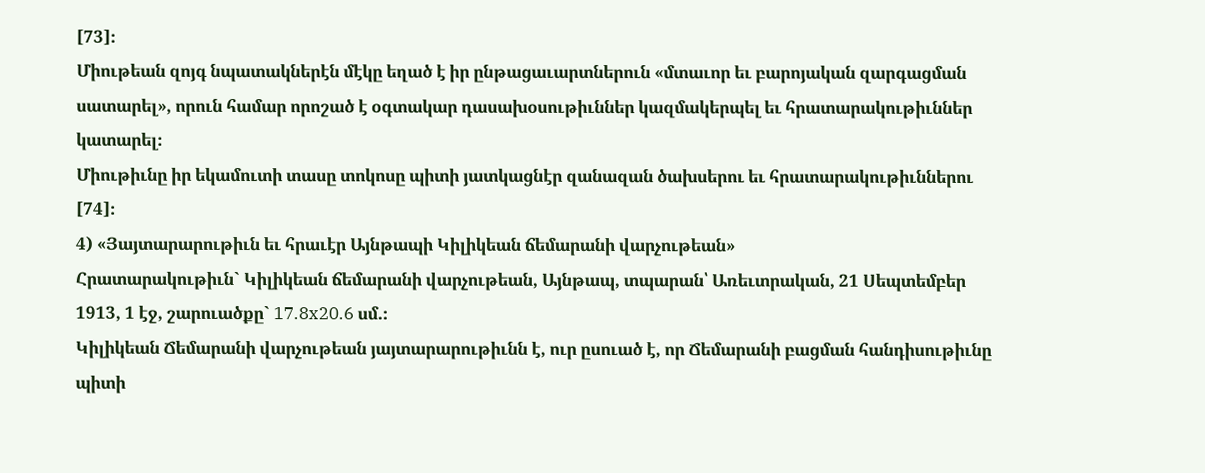[73]։
Միութեան զոյգ նպատակներէն մէկը եղած է իր ընթացաւարտներուն «մտաւոր եւ բարոյական զարգացման սատարել», որուն համար որոշած է օգտակար դասախօսութիւններ կազմակերպել եւ հրատարակութիւններ կատարել։
Միութիւնը իր եկամուտի տասը տոկոսը պիտի յատկացնէր զանազան ծախսերու եւ հրատարակութիւններու [74]։
4) «Յայտարարութիւն եւ հրաւէր Այնթապի Կիլիկեան ճեմարանի վարչութեան»
Հրատարակութիւն` Կիլիկեան ճեմարանի վարչութեան, Այնթապ, տպարան՝ Առեւտրական, 21 Սեպտեմբեր 1913, 1 էջ, շարուածքը` 17.8x20.6 սմ.։
Կիլիկեան Ճեմարանի վարչութեան յայտարարութիւնն է, ուր ըսուած է, որ Ճեմարանի բացման հանդիսութիւնը պիտի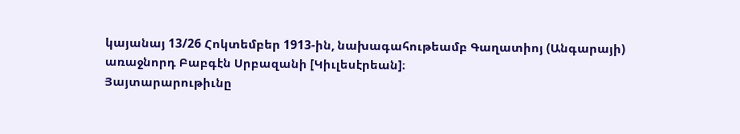կայանայ 13/26 Հոկտեմբեր 1913-ին, նախագահութեամբ Գաղատիոյ (Անգարայի) առաջնորդ Բաբգէն Սրբազանի [Կիւլեսէրեան]։
Յայտարարութիւնը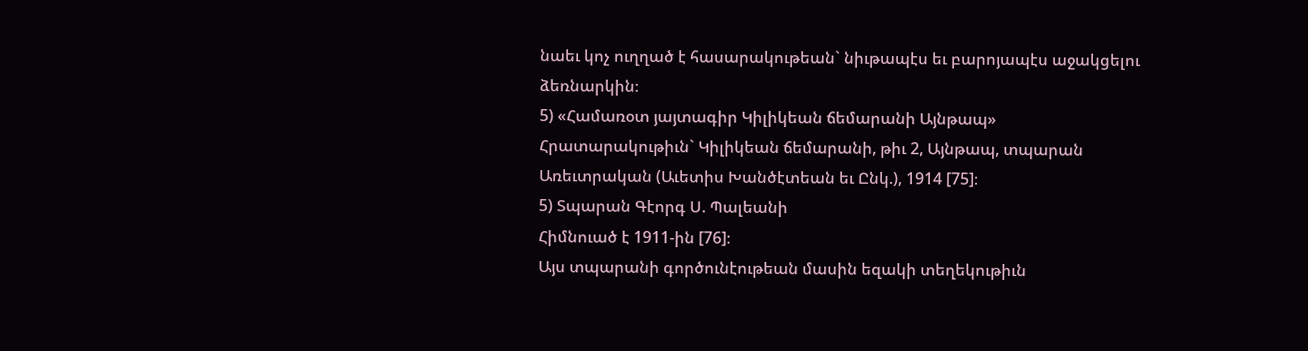նաեւ կոչ ուղղած է հասարակութեան` նիւթապէս եւ բարոյապէս աջակցելու ձեռնարկին։
5) «Համառօտ յայտագիր Կիլիկեան ճեմարանի Այնթապ»
Հրատարակութիւն` Կիլիկեան ճեմարանի, թիւ 2, Այնթապ, տպարան Առեւտրական (Աւետիս Խանծէտեան եւ Ընկ.), 1914 [75]։
5) Տպարան Գէորգ Ս. Պալեանի
Հիմնուած է 1911-ին [76]։
Այս տպարանի գործունէութեան մասին եզակի տեղեկութիւն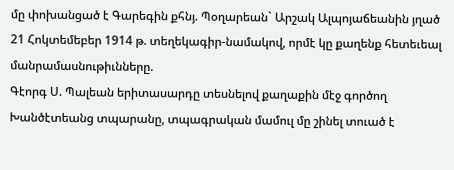մը փոխանցած է Գարեգին քհնյ. Պօղարեան` Արշակ Ալպոյաճեանին յղած 21 Հոկտեմեբեր 1914 թ. տեղեկագիր-նամակով, որմէ կը քաղենք հետեւեալ մանրամասնութիւնները.
Գէորգ Ս. Պալեան երիտասարդը տեսնելով քաղաքին մէջ գործող Խանծէտեանց տպարանը, տպագրական մամուլ մը շինել տուած է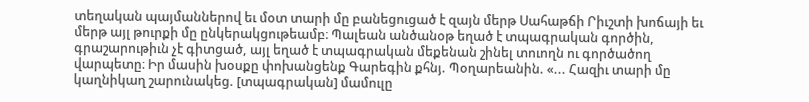տեղական պայմաններով եւ մօտ տարի մը բանեցուցած է զայն մերթ Սահաթճի Րիւշտի խոճայի եւ մերթ այլ թուրքի մը ընկերակցութեամբ։ Պալեան անծանօթ եղած է տպագրական գործին, գրաշարութիւն չէ գիտցած, այլ եղած է տպագրական մեքենան շինել տուողն ու գործածող վարպետը։ Իր մասին խօսքը փոխանցենք Գարեգին քհնյ. Պօղարեանին. «... Հազիւ տարի մը կաղնիկաղ շարունակեց. [տպագրական] մամուլը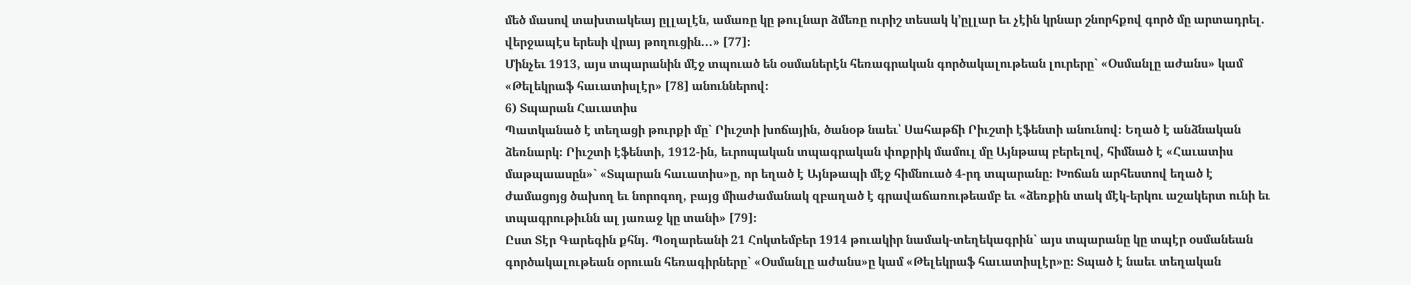մեծ մասով տախտակեայ ըլլալէն, ամառը կը թուլնար ձմեռը ուրիշ տեսակ կ’ըլլար եւ չէին կրնար շնորհքով գործ մը արտադրել. վերջապէս երեսի վրայ թողուցին...» [77]։
Մինչեւ 1913, այս տպարանին մէջ տպուած են օսմաներէն հեռագրական գործակալութեան լուրերը` «Օսմանլը աժանս» կամ «Թելեկրաֆ հաւատիսլէր» [78] անուններով։
6) Տպարան Հաւատիս
Պատկանած է տեղացի թուրքի մը` Րիւշտի խոճային, ծանօթ նաեւ՝ Սահաթճի Րիւշտի էֆենտի անունով։ Եղած է անձնական ձեռնարկ։ Րիւշտի էֆենտի, 1912-ին, եւրոպական տպագրական փոքրիկ մամուլ մը Այնթապ բերելով, հիմնած է «Հաւատիս մաթպաասըն»` «Տպարան հաւատիս»ը, որ եղած է Այնթապի մէջ հիմնուած 4-րդ տպարանը։ Խոճան արհեստով եղած է ժամացոյց ծախող եւ նորոգող, բայց միաժամանակ զբաղած է գրավաճառութեամբ եւ «ձեռքին տակ մէկ-երկու աշակերտ ունի եւ տպագրութիւնն ալ յառաջ կը տանի» [79]։
Ըստ Տէր Գարեգին քհնյ. Պօղարեանի 21 Հոկտեմբեր 1914 թուակիր նամակ-տեղեկագրին` այս տպարանը կը տպէր օսմանեան գործակալութեան օրուան հեռագիրները` «Օսմանլը աժանս»ը կամ «Թելեկրաֆ հաւատիսլէր»ը։ Տպած է նաեւ տեղական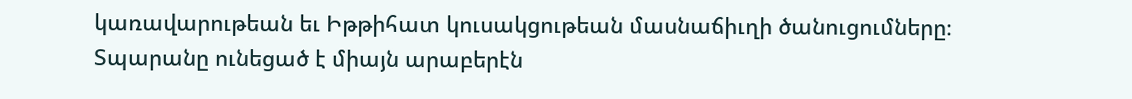կառավարութեան եւ Իթթիհատ կուսակցութեան մասնաճիւղի ծանուցումները։
Տպարանը ունեցած է միայն արաբերէն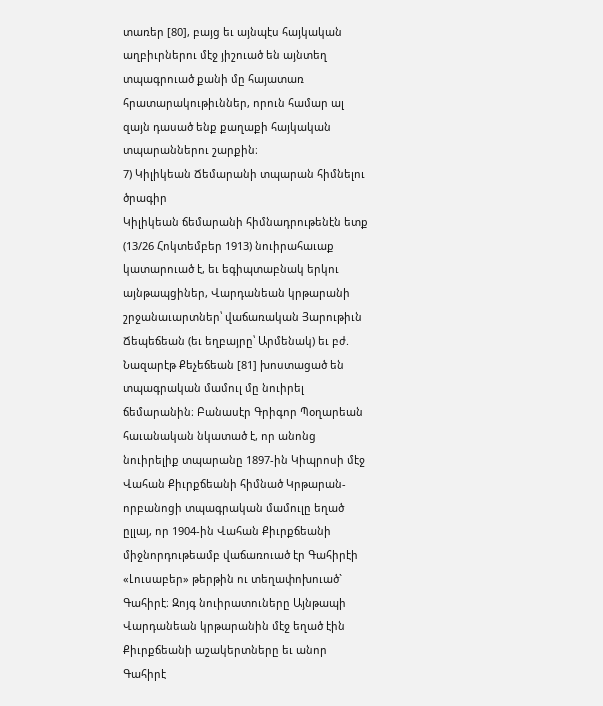տառեր [80], բայց եւ այնպէս հայկական աղբիւրներու մէջ յիշուած են այնտեղ տպագրուած քանի մը հայատառ հրատարակութիւններ, որուն համար ալ զայն դասած ենք քաղաքի հայկական տպարաններու շարքին։
7) Կիլիկեան Ճեմարանի տպարան հիմնելու ծրագիր
Կիլիկեան ճեմարանի հիմնադրութենէն ետք (13/26 Հոկտեմբեր 1913) նուիրահաւաք կատարուած է, եւ եգիպտաբնակ երկու այնթապցիներ, Վարդանեան կրթարանի շրջանաւարտներ՝ վաճառական Յարութիւն Ճեպեճեան (եւ եղբայրը՝ Արմենակ) եւ բժ. Նազարէթ Քեչեճեան [81] խոստացած են տպագրական մամուլ մը նուիրել ճեմարանին։ Բանասէր Գրիգոր Պօղարեան հաւանական նկատած է, որ անոնց նուիրելիք տպարանը 1897-ին Կիպրոսի մէջ Վահան Քիւրքճեանի հիմնած Կրթարան-որբանոցի տպագրական մամուլը եղած ըլլայ, որ 1904-ին Վահան Քիւրքճեանի միջնորդութեամբ վաճառուած էր Գահիրէի «Լուսաբեր» թերթին ու տեղափոխուած` Գահիրէ։ Զոյգ նուիրատուները Այնթապի Վարդանեան կրթարանին մէջ եղած էին Քիւրքճեանի աշակերտները եւ անոր Գահիրէ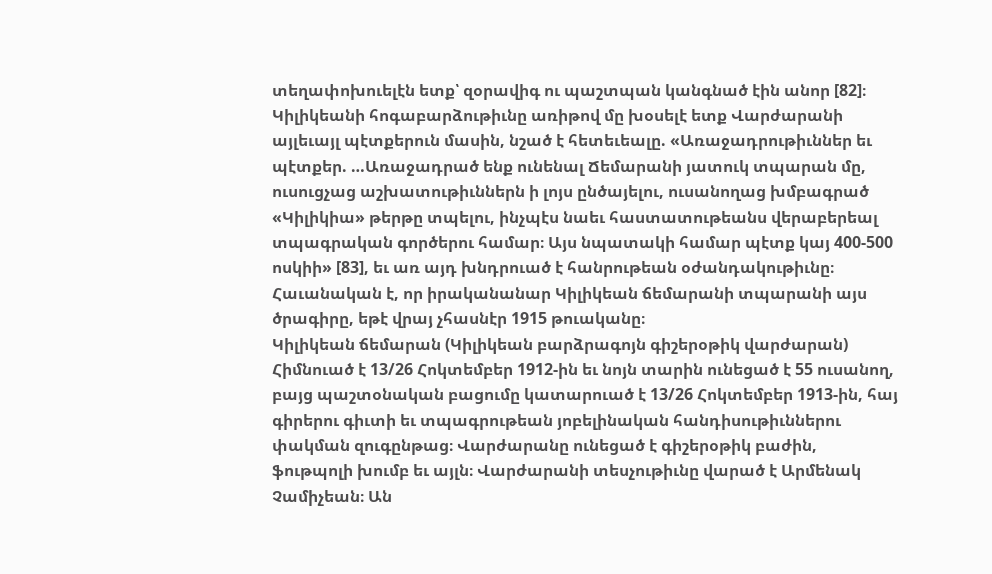տեղափոխուելէն ետք՝ զօրավիգ ու պաշտպան կանգնած էին անոր [82]։
Կիլիկեանի հոգաբարձութիւնը առիթով մը խօսելէ ետք Վարժարանի այլեւայլ պէտքերուն մասին, նշած է հետեւեալը. «Առաջադրութիւններ եւ պէտքեր. …Առաջադրած ենք ունենալ Ճեմարանի յատուկ տպարան մը, ուսուցչաց աշխատութիւններն ի լոյս ընծայելու, ուսանողաց խմբագրած «Կիլիկիա» թերթը տպելու, ինչպէս նաեւ հաստատութեանս վերաբերեալ տպագրական գործերու համար։ Այս նպատակի համար պէտք կայ 400-500 ոսկիի» [83], եւ առ այդ խնդրուած է հանրութեան օժանդակութիւնը։
Հաւանական է, որ իրականանար Կիլիկեան ճեմարանի տպարանի այս ծրագիրը, եթէ վրայ չհասնէր 1915 թուականը։
Կիլիկեան ճեմարան (Կիլիկեան բարձրագոյն գիշերօթիկ վարժարան)
Հիմնուած է 13/26 Հոկտեմբեր 1912-ին եւ նոյն տարին ունեցած է 55 ուսանող, բայց պաշտօնական բացումը կատարուած է 13/26 Հոկտեմբեր 1913-ին, հայ գիրերու գիւտի եւ տպագրութեան յոբելինական հանդիսութիւններու փակման զուգընթաց։ Վարժարանը ունեցած է գիշերօթիկ բաժին, ֆութպոլի խումբ եւ այլն։ Վարժարանի տեսչութիւնը վարած է Արմենակ Չամիչեան։ Ան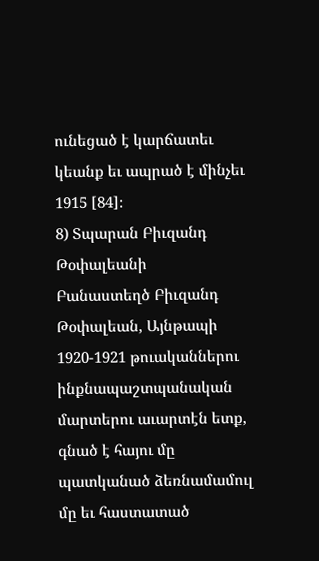ունեցած է կարճատեւ կեանք եւ ապրած է մինչեւ 1915 [84]։
8) Տպարան Բիւզանդ Թօփալեանի
Բանաստեղծ Բիւզանդ Թօփալեան, Այնթապի 1920-1921 թուականներու ինքնապաշտպանական մարտերու աւարտէն ետք, գնած է հայու մը պատկանած ձեռնամամուլ մը եւ հաստատած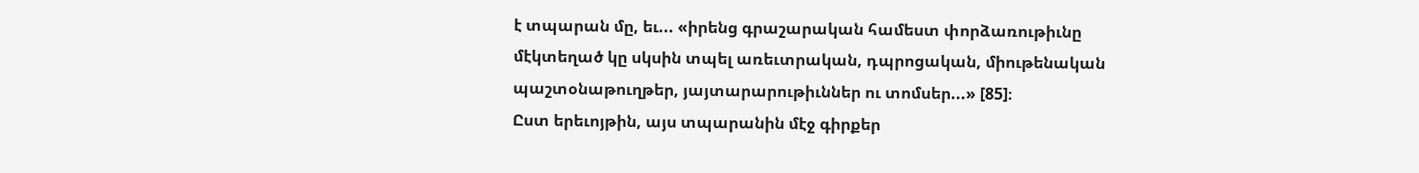է տպարան մը, եւ... «իրենց գրաշարական համեստ փորձառութիւնը մէկտեղած կը սկսին տպել առեւտրական, դպրոցական, միութենական պաշտօնաթուղթեր, յայտարարութիւններ ու տոմսեր...» [85]։
Ըստ երեւոյթին, այս տպարանին մէջ գիրքեր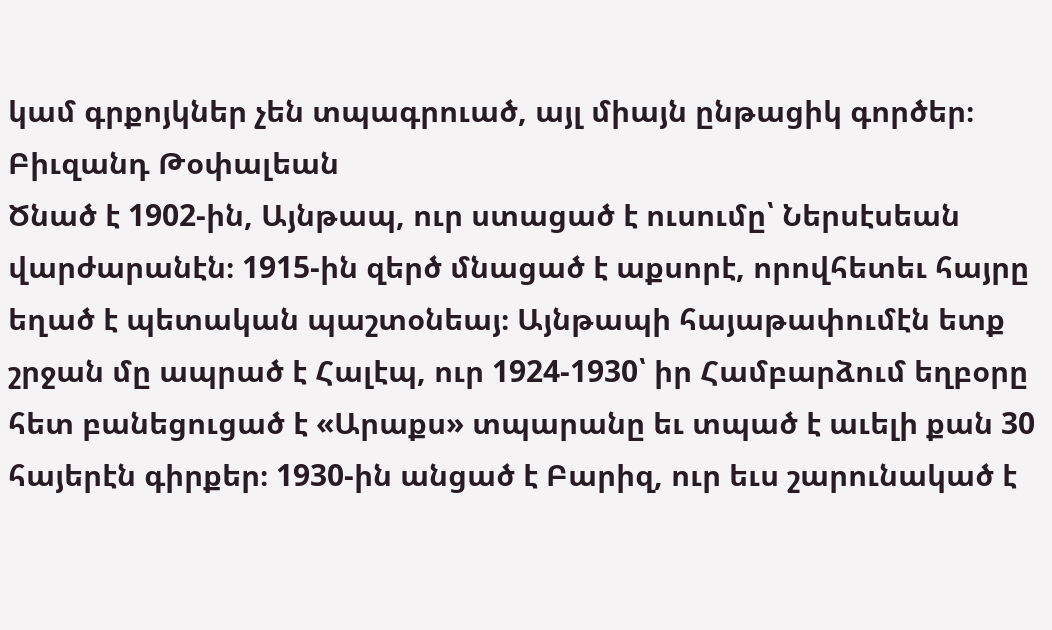կամ գրքոյկներ չեն տպագրուած, այլ միայն ընթացիկ գործեր։
Բիւզանդ Թօփալեան
Ծնած է 1902-ին, Այնթապ, ուր ստացած է ուսումը՝ Ներսէսեան վարժարանէն։ 1915-ին զերծ մնացած է աքսորէ, որովհետեւ հայրը եղած է պետական պաշտօնեայ։ Այնթապի հայաթափումէն ետք շրջան մը ապրած է Հալէպ, ուր 1924-1930՝ իր Համբարձում եղբօրը հետ բանեցուցած է «Արաքս» տպարանը եւ տպած է աւելի քան 30 հայերէն գիրքեր։ 1930-ին անցած է Բարիզ, ուր եւս շարունակած է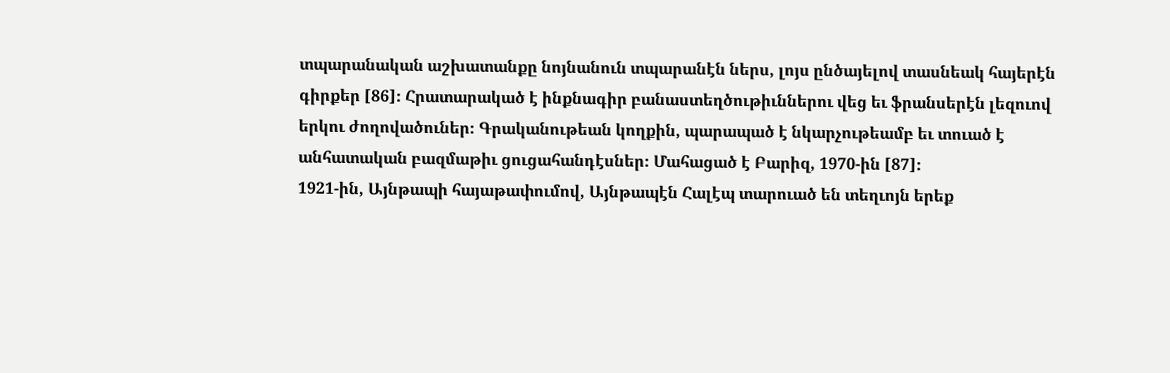տպարանական աշխատանքը նոյնանուն տպարանէն ներս, լոյս ընծայելով տասնեակ հայերէն գիրքեր [86]։ Հրատարակած է ինքնագիր բանաստեղծութիւններու վեց եւ ֆրանսերէն լեզուով երկու ժողովածուներ։ Գրականութեան կողքին, պարապած է նկարչութեամբ եւ տուած է անհատական բազմաթիւ ցուցահանդէսներ։ Մահացած է Բարիզ, 1970-ին [87]։
1921-ին, Այնթապի հայաթափումով, Այնթապէն Հալէպ տարուած են տեղւոյն երեք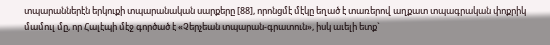տպարաններէն երկուքի տպարանական սարքերը [88], որոնցմէ մէկը եղած է տառերով աղքատ տպագրական փոքրիկ մամուլ մը, որ Հալէպի մէջ գործած է «Չերչեան տպարան-գրատուն», իսկ աւելի ետք`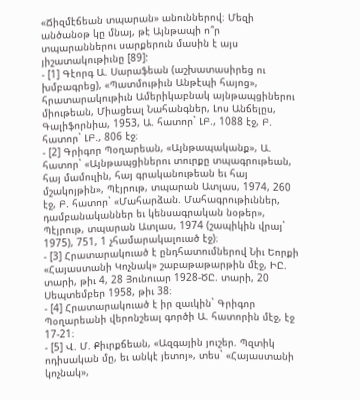«Ճիզմէճեան տպարան» անուններով։ Մեզի անծանօթ կը մնայ, թէ Այնթապի ո՞ր տպարաններու սարքերուն մասին է այս յիշատակութիւնը [89]:
- [1] Գէորգ Ա. Սարաֆեան (աշխատասիրեց ու խմբագրեց), «Պատմութիւն Անթէպի հայոց», հրատարակութիւն Ամերիկաբնակ այնթապցիներու միութեան, Միացեալ Նահանգներ, Լոս Անճելըս, Գալիֆորնիա, 1953, Ա. հատոր` ԼԲ., 1088 էջ, Բ. հատոր` ԼԲ., 806 էջ։
- [2] Գրիգոր Պօղարեան, «Այնթապականք», Ա. հատոր` «Այնթապցիներու տուրքը տպագրութեան, հայ մամուլին, հայ գրականութեան եւ հայ մշակոյթին», Պէյրութ, տպարան Ատլաս, 1974, 260 էջ, Բ. հատոր` «Մահարձան. Մահագրութիւններ, դամբանականներ եւ կենսագրական նօթեր», Պէյրութ, տպարան Ատլաս, 1974 (շապիկին վրայ` 1975), 751, 1 չհամարակալուած էջ)։
- [3] Հրատարակուած է ընդհատումներով Նիւ Եորքի «Հայաստանի Կոչնակ» շաբաթաթարթին մէջ, ԻԸ. տարի, թիւ 4, 28 Յունուար 1928-ԾԸ. տարի, 20 Սեպտեմբեր 1958, թիւ 38։
- [4] Հրատարակուած է իր զաւկին` Գրիգոր Պօղարեանի վերոնշեալ գործի Ա. հատորին մէջ, էջ 17-21։
- [5] Վ. Մ. Քիւրքճեան, «Ազգային յուշեր. Պզտիկ ոդիսական մը, եւ անկէ յետոյ», տես` «Հայաստանի կոչնակ»,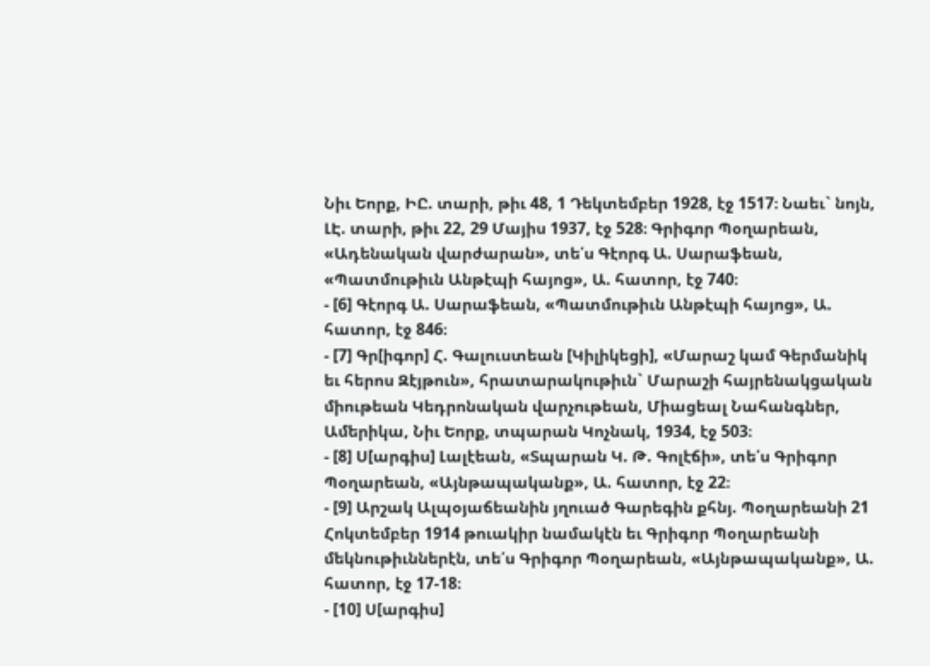Նիւ Եորք, ԻԸ. տարի, թիւ 48, 1 Դեկտեմբեր 1928, էջ 1517։ Նաեւ` նոյն, ԼԷ. տարի, թիւ 22, 29 Մայիս 1937, էջ 528։ Գրիգոր Պօղարեան, «Ադենական վարժարան», տե՛ս Գէորգ Ա. Սարաֆեան, «Պատմութիւն Անթէպի հայոց», Ա. հատոր, էջ 740։
- [6] Գէորգ Ա. Սարաֆեան, «Պատմութիւն Անթէպի հայոց», Ա. հատոր, էջ 846։
- [7] Գր[իգոր] Հ. Գալուստեան [Կիլիկեցի], «Մարաշ կամ Գերմանիկ եւ հերոս Զէյթուն», հրատարակութիւն` Մարաշի հայրենակցական միութեան Կեդրոնական վարչութեան, Միացեալ Նահանգներ, Ամերիկա, Նիւ Եորք, տպարան Կոչնակ, 1934, էջ 503։
- [8] Ս[արգիս] Լալէեան, «Տպարան Կ. Թ. Գոլէճի», տե՛ս Գրիգոր Պօղարեան, «Այնթապականք», Ա. հատոր, էջ 22։
- [9] Արշակ Ալպօյաճեանին յղուած Գարեգին քհնյ. Պօղարեանի 21 Հոկտեմբեր 1914 թուակիր նամակէն եւ Գրիգոր Պօղարեանի մեկնութիւններէն, տե՛ս Գրիգոր Պօղարեան, «Այնթապականք», Ա. հատոր, էջ 17-18։
- [10] Ս[արգիս]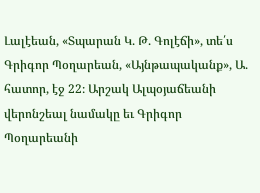Լալէեան, «Տպարան Կ. Թ. Գոլէճի», տե՛ս Գրիգոր Պօղարեան, «Այնթապականք», Ա. հատոր, էջ 22։ Արշակ Ալպօյաճեանի վերոնշեալ նամակը եւ Գրիգոր Պօղարեանի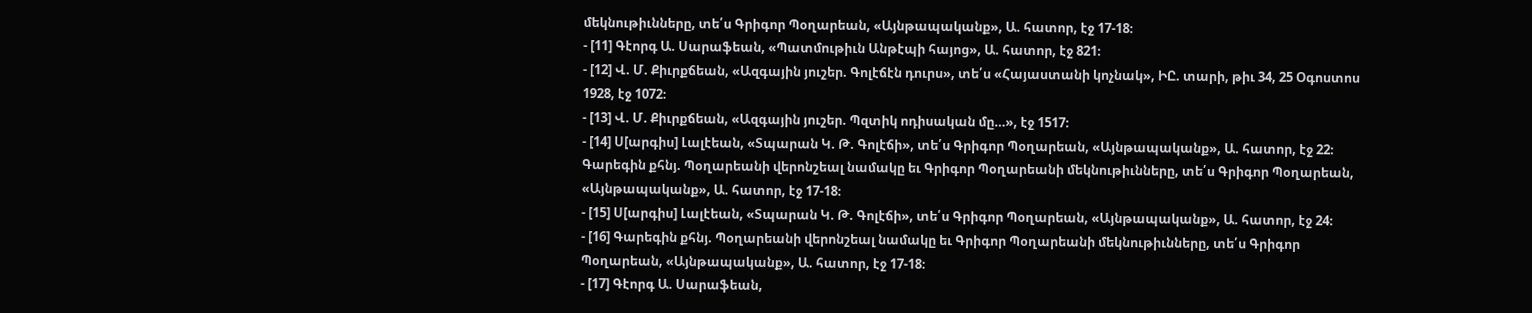մեկնութիւնները, տե՛ս Գրիգոր Պօղարեան, «Այնթապականք», Ա. հատոր, էջ 17-18։
- [11] Գէորգ Ա. Սարաֆեան, «Պատմութիւն Անթէպի հայոց», Ա. հատոր, էջ 821։
- [12] Վ. Մ. Քիւրքճեան, «Ազգային յուշեր. Գոլէճէն դուրս», տե՛ս «Հայաստանի կոչնակ», ԻԸ. տարի, թիւ 34, 25 Օգոստոս 1928, էջ 1072։
- [13] Վ. Մ. Քիւրքճեան, «Ազգային յուշեր. Պզտիկ ոդիսական մը…», էջ 1517։
- [14] Ս[արգիս] Լալէեան, «Տպարան Կ. Թ. Գոլէճի», տե՛ս Գրիգոր Պօղարեան, «Այնթապականք», Ա. հատոր, էջ 22։ Գարեգին քհնյ. Պօղարեանի վերոնշեալ նամակը եւ Գրիգոր Պօղարեանի մեկնութիւնները, տե՛ս Գրիգոր Պօղարեան, «Այնթապականք», Ա. հատոր, էջ 17-18։
- [15] Ս[արգիս] Լալէեան, «Տպարան Կ. Թ. Գոլէճի», տե՛ս Գրիգոր Պօղարեան, «Այնթապականք», Ա. հատոր, էջ 24։
- [16] Գարեգին քհնյ. Պօղարեանի վերոնշեալ նամակը եւ Գրիգոր Պօղարեանի մեկնութիւնները, տե՛ս Գրիգոր Պօղարեան, «Այնթապականք», Ա. հատոր, էջ 17-18։
- [17] Գէորգ Ա. Սարաֆեան,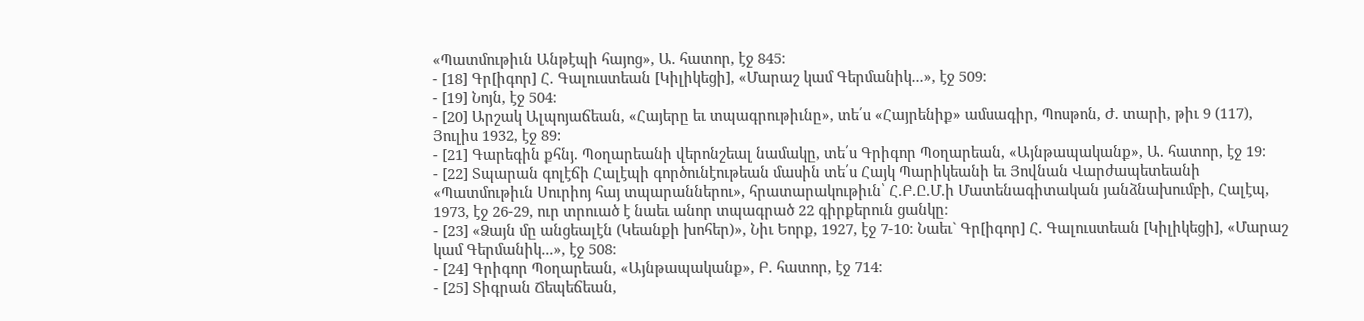«Պատմութիւն Անթէպի հայոց», Ա. հատոր, էջ 845։
- [18] Գր[իգոր] Հ. Գալուստեան [Կիլիկեցի], «Մարաշ կամ Գերմանիկ...», էջ 509։
- [19] Նոյն, էջ 504։
- [20] Արշակ Ալպոյաճեան, «Հայերը եւ տպագրութիւնը», տե՛ս «Հայրենիք» ամսագիր, Պոսթոն, Ժ. տարի, թիւ 9 (117), Յուլիս 1932, էջ 89:
- [21] Գարեգին քհնյ. Պօղարեանի վերոնշեալ նամակը, տե՛ս Գրիգոր Պօղարեան, «Այնթապականք», Ա. հատոր, էջ 19։
- [22] Տպարան գոլէճի Հալէպի գործունէութեան մասին տե՛ս Հայկ Պարիկեանի եւ Յովնան Վարժապետեանի «Պատմութիւն Սուրիոյ հայ տպարաններու», հրատարակութիւն՝ Հ.Բ.Ը.Մ.ի Մատենագիտական յանձնախումբի, Հալէպ, 1973, էջ 26-29, ուր տրուած է նաեւ անոր տպագրած 22 գիրքերուն ցանկը։
- [23] «Ձայն մը անցեալէն (Կեանքի խոհեր)», Նիւ Եորք, 1927, էջ 7-10։ Նաեւ` Գր[իգոր] Հ. Գալուստեան [Կիլիկեցի], «Մարաշ կամ Գերմանիկ...», էջ 508։
- [24] Գրիգոր Պօղարեան, «Այնթապականք», Բ. հատոր, էջ 714։
- [25] Տիգրան Ճեպեճեան,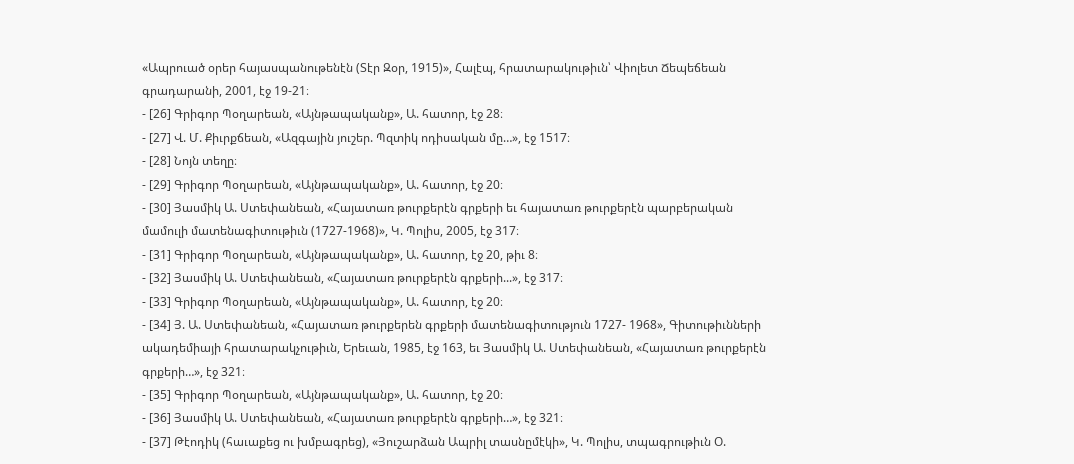«Ապրուած օրեր հայասպանութենէն (Տէր Զօր, 1915)», Հալէպ, հրատարակութիւն՝ Վիոլետ Ճեպեճեան գրադարանի, 2001, էջ 19-21։
- [26] Գրիգոր Պօղարեան, «Այնթապականք», Ա. հատոր, էջ 28։
- [27] Վ. Մ. Քիւրքճեան, «Ազգային յուշեր. Պզտիկ ոդիսական մը…», էջ 1517։
- [28] Նոյն տեղը։
- [29] Գրիգոր Պօղարեան, «Այնթապականք», Ա. հատոր, էջ 20։
- [30] Յասմիկ Ա. Ստեփանեան, «Հայատառ թուրքերէն գրքերի եւ հայատառ թուրքերէն պարբերական մամուլի մատենագիտութիւն (1727-1968)», Կ. Պոլիս, 2005, էջ 317։
- [31] Գրիգոր Պօղարեան, «Այնթապականք», Ա. հատոր, էջ 20, թիւ 8։
- [32] Յասմիկ Ա. Ստեփանեան, «Հայատառ թուրքերէն գրքերի...», էջ 317։
- [33] Գրիգոր Պօղարեան, «Այնթապականք», Ա. հատոր, էջ 20։
- [34] Յ. Ա. Ստեփանեան, «Հայատառ թուրքերեն գրքերի մատենագիտություն 1727- 1968», Գիտութիւնների ակադեմիայի հրատարակչութիւն, Երեւան, 1985, էջ 163, եւ Յասմիկ Ա. Ստեփանեան, «Հայատառ թուրքերէն գրքերի…», էջ 321։
- [35] Գրիգոր Պօղարեան, «Այնթապականք», Ա. հատոր, էջ 20։
- [36] Յասմիկ Ա. Ստեփանեան, «Հայատառ թուրքերէն գրքերի…», էջ 321։
- [37] Թէոդիկ (հաւաքեց ու խմբագրեց), «Յուշարձան Ապրիլ տասնըմէկի», Կ. Պոլիս, տպագրութիւն Օ.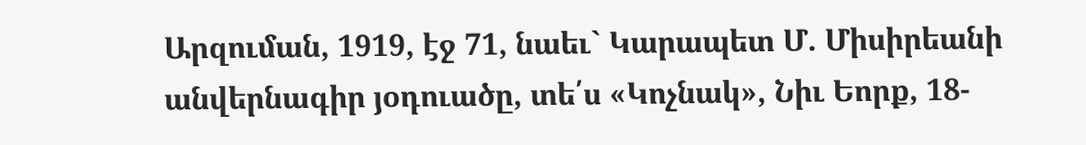Արզուման, 1919, էջ 71, նաեւ` Կարապետ Մ. Միսիրեանի անվերնագիր յօդուածը, տե՛ս «Կոչնակ», Նիւ Եորք, 18-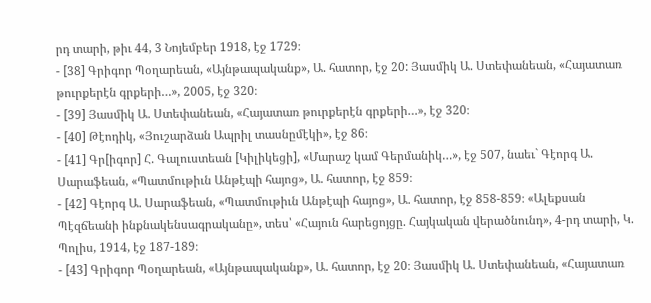րդ տարի, թիւ 44, 3 Նոյեմբեր 1918, էջ 1729։
- [38] Գրիգոր Պօղարեան, «Այնթապականք», Ա. հատոր, էջ 20: Յասմիկ Ա. Ստեփանեան, «Հայատառ թուրքերէն գրքերի…», 2005, էջ 320։
- [39] Յասմիկ Ա. Ստեփանեան, «Հայատառ թուրքերէն գրքերի…», էջ 320։
- [40] Թէոդիկ, «Յուշարձան Ապրիլ տասնըմէկի», էջ 86։
- [41] Գր[իգոր] Հ. Գալուստեան [Կիլիկեցի], «Մարաշ կամ Գերմանիկ…», էջ 507, նաեւ` Գէորգ Ա. Սարաֆեան, «Պատմութիւն Անթէպի հայոց», Ա. հատոր, էջ 859։
- [42] Գէորգ Ա. Սարաֆեան, «Պատմութիւն Անթէպի հայոց», Ա. հատոր, էջ 858-859։ «Ալեքսան Պէզճեանի ինքնակենսագրականը», տես՝ «Հայուն հարեցոյցը. Հայկական վերածնունդ», 4-րդ տարի, Կ. Պոլիս, 1914, էջ 187-189։
- [43] Գրիգոր Պօղարեան, «Այնթապականք», Ա. հատոր, էջ 20։ Յասմիկ Ա. Ստեփանեան, «Հայատառ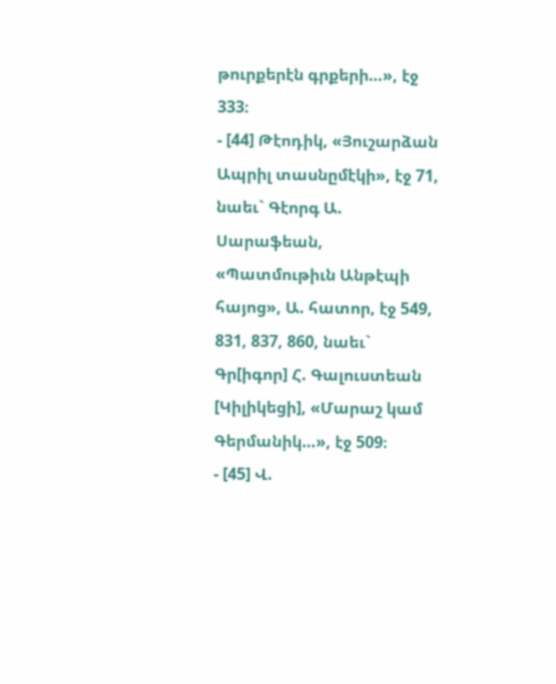թուրքերէն գրքերի…», էջ 333։
- [44] Թէոդիկ, «Յուշարձան Ապրիլ տասնըմէկի», էջ 71, նաեւ` Գէորգ Ա. Սարաֆեան, «Պատմութիւն Անթէպի հայոց», Ա. հատոր, էջ 549, 831, 837, 860, նաեւ` Գր[իգոր] Հ. Գալուստեան [Կիլիկեցի], «Մարաշ կամ Գերմանիկ…», էջ 509։
- [45] Վ.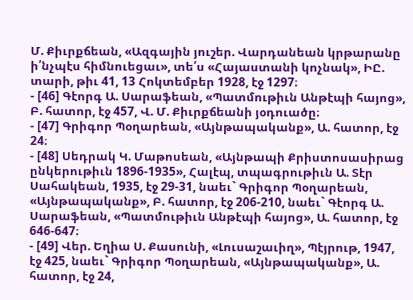Մ. Քիւրքճեան, «Ազգային յուշեր. Վարդանեան կրթարանը ի՛նչպէս հիմնուեցաւ», տե՛ս «Հայաստանի կոչնակ», ԻԸ. տարի, թիւ 41, 13 Հոկտեմբեր 1928, էջ 1297։
- [46] Գէորգ Ա. Սարաֆեան, «Պատմութիւն Անթէպի հայոց», Բ. հատոր, էջ 457, Վ. Մ. Քիւրքճեանի յօդուածը։
- [47] Գրիգոր Պօղարեան, «Այնթապականք», Ա. հատոր, էջ 24։
- [48] Սեդրակ Կ. Մաթոսեան, «Այնթապի Քրիստոսասիրաց ընկերութիւն 1896-1935», Հալէպ, տպագրութիւն Ա. Տէր Սահակեան, 1935, էջ 29-31, նաեւ` Գրիգոր Պօղարեան, «Այնթապականք», Բ. հատոր, էջ 206-210, նաեւ` Գէորգ Ա. Սարաֆեան, «Պատմութիւն Անթէպի հայոց», Ա. հատոր, էջ 646-647։
- [49] Վեր. Եղիա Ս. Քասունի, «Լուսաշաւիղ», Պէյրութ, 1947, էջ 425, նաեւ` Գրիգոր Պօղարեան, «Այնթապականք», Ա. հատոր, էջ 24,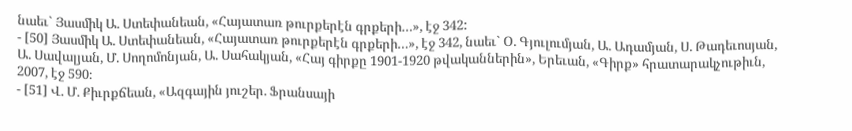նաեւ` Յասմիկ Ա. Ստեփանեան, «Հայատառ թուրքերէն գրքերի…», էջ 342:
- [50] Յասմիկ Ա. Ստեփանեան, «Հայատառ թուրքերէն գրքերի…», էջ 342, նաեւ` Օ. Գյուլումյան, Ա. Ադամյան, Ս. Թադեւոսյան, Ա. Սավալյան, Մ. Սողոմոնյան, Ա. Սահակյան, «Հայ գիրքը 1901-1920 թվականներին», Երեւան, «Գիրք» հրատարակչութիւն, 2007, էջ 590։
- [51] Վ. Մ. Քիւրքճեան, «Ազգային յուշեր. Ֆրանսայի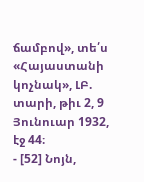ճամբով», տե՛ս «Հայաստանի կոչնակ», ԼԲ. տարի, թիւ 2, 9 Յունուար 1932, էջ 44։
- [52] Նոյն,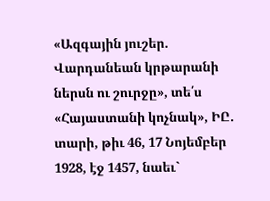«Ազգային յուշեր. Վարդանեան կրթարանի ներսն ու շուրջը», տե՛ս «Հայաստանի կոչնակ», ԻԸ. տարի, թիւ 46, 17 Նոյեմբեր 1928, էջ 1457, նաեւ`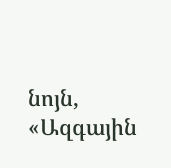նոյն, «Ազգային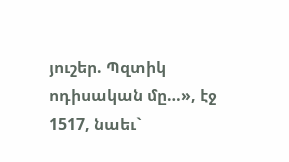յուշեր. Պզտիկ ոդիսական մը…», էջ 1517, նաեւ`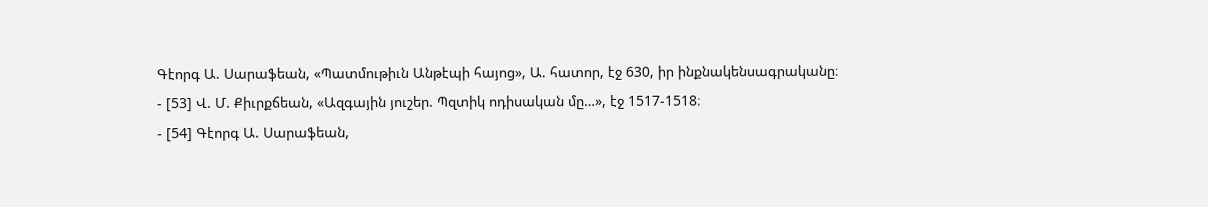Գէորգ Ա. Սարաֆեան, «Պատմութիւն Անթէպի հայոց», Ա. հատոր, էջ 630, իր ինքնակենսագրականը։
- [53] Վ. Մ. Քիւրքճեան, «Ազգային յուշեր. Պզտիկ ոդիսական մը…», էջ 1517-1518։
- [54] Գէորգ Ա. Սարաֆեան,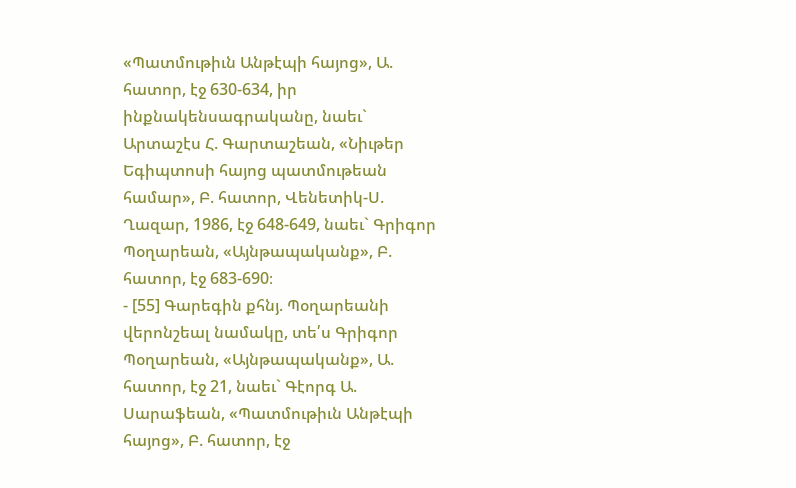«Պատմութիւն Անթէպի հայոց», Ա. հատոր, էջ 630-634, իր ինքնակենսագրականը, նաեւ` Արտաշէս Հ. Գարտաշեան, «Նիւթեր Եգիպտոսի հայոց պատմութեան համար», Բ. հատոր, Վենետիկ-Ս. Ղազար, 1986, էջ 648-649, նաեւ` Գրիգոր Պօղարեան, «Այնթապականք», Բ. հատոր, էջ 683-690։
- [55] Գարեգին քհնյ. Պօղարեանի վերոնշեալ նամակը, տե՛ս Գրիգոր Պօղարեան, «Այնթապականք», Ա. հատոր, էջ 21, նաեւ` Գէորգ Ա. Սարաֆեան, «Պատմութիւն Անթէպի հայոց», Բ. հատոր, էջ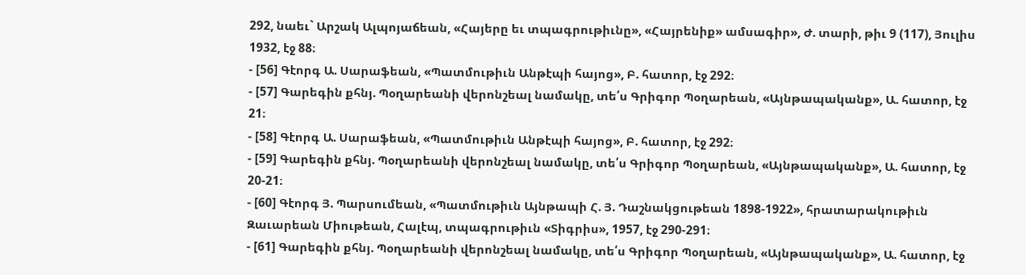292, նաեւ` Արշակ Ալպոյաճեան, «Հայերը եւ տպագրութիւնը», «Հայրենիք» ամսագիր», Ժ. տարի, թիւ 9 (117), Յուլիս 1932, էջ 88։
- [56] Գէորգ Ա. Սարաֆեան, «Պատմութիւն Անթէպի հայոց», Բ. հատոր, էջ 292։
- [57] Գարեգին քհնյ. Պօղարեանի վերոնշեալ նամակը, տե՛ս Գրիգոր Պօղարեան, «Այնթապականք», Ա. հատոր, էջ 21։
- [58] Գէորգ Ա. Սարաֆեան, «Պատմութիւն Անթէպի հայոց», Բ. հատոր, էջ 292։
- [59] Գարեգին քհնյ. Պօղարեանի վերոնշեալ նամակը, տե՛ս Գրիգոր Պօղարեան, «Այնթապականք», Ա. հատոր, էջ 20-21։
- [60] Գէորգ Յ. Պարսումեան, «Պատմութիւն Այնթապի Հ. Յ. Դաշնակցութեան 1898-1922», հրատարակութիւն Զաւարեան Միութեան, Հալէպ, տպագրութիւն «Տիգրիս», 1957, էջ 290-291։
- [61] Գարեգին քհնյ. Պօղարեանի վերոնշեալ նամակը, տե՛ս Գրիգոր Պօղարեան, «Այնթապականք», Ա. հատոր, էջ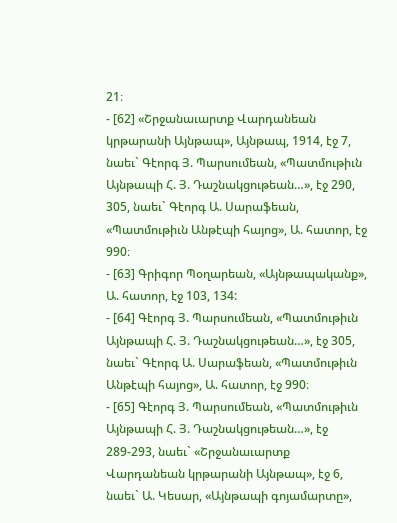21։
- [62] «Շրջանաւարտք Վարդանեան կրթարանի Այնթապ», Այնթապ, 1914, էջ 7, նաեւ` Գէորգ Յ. Պարսումեան, «Պատմութիւն Այնթապի Հ. Յ. Դաշնակցութեան…», էջ 290, 305, նաեւ` Գէորգ Ա. Սարաֆեան, «Պատմութիւն Անթէպի հայոց», Ա. հատոր, էջ 990։
- [63] Գրիգոր Պօղարեան, «Այնթապականք», Ա. հատոր, էջ 103, 134:
- [64] Գէորգ Յ. Պարսումեան, «Պատմութիւն Այնթապի Հ. Յ. Դաշնակցութեան…», էջ 305, նաեւ` Գէորգ Ա. Սարաֆեան, «Պատմութիւն Անթէպի հայոց», Ա. հատոր, էջ 990։
- [65] Գէորգ Յ. Պարսումեան, «Պատմութիւն Այնթապի Հ. Յ. Դաշնակցութեան…», էջ 289-293, նաեւ` «Շրջանաւարտք Վարդանեան կրթարանի Այնթապ», էջ 6, նաեւ` Ա. Կեսար, «Այնթապի գոյամարտը»,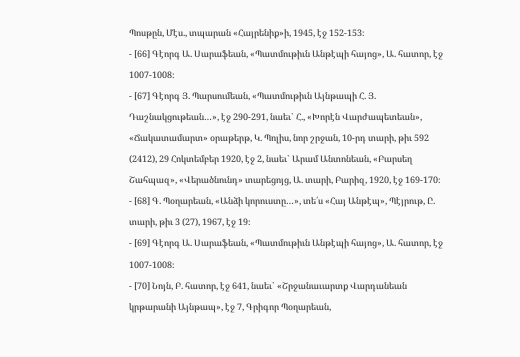Պոսթըն, Մէս., տպարան «Հայրենիք»ի, 1945, էջ 152-153։
- [66] Գէորգ Ա. Սարաֆեան, «Պատմութիւն Անթէպի հայոց», Ա. հատոր, էջ 1007-1008։
- [67] Գէորգ Յ. Պարսումեան, «Պատմութիւն Այնթապի Հ. Յ. Դաշնակցութեան…», էջ 290-291, նաեւ` Հ., «Խորէն Վարժապետեան», «Ճակատամարտ» օրաթերթ, Կ. Պոլիս, նոր շրջան, 10-րդ տարի, թիւ 592 (2412), 29 Հոկտեմբեր 1920, էջ 2, նաեւ` Արամ Անտոնեան, «Բարսեղ Շահպազ», «Վերածնունդ» տարեցոյց, Ա. տարի, Բարիզ, 1920, էջ 169-170։
- [68] Գ. Պօղարեան, «Անձի կորուստը…», տե՛ս «Հայ Անթէպ», Պէյրութ, Ը. տարի, թիւ 3 (27), 1967, էջ 19։
- [69] Գէորգ Ա. Սարաֆեան, «Պատմութիւն Անթէպի հայոց», Ա. հատոր, էջ 1007-1008։
- [70] Նոյն, Բ. հատոր, էջ 641, նաեւ` «Շրջանաւարտք Վարդանեան կրթարանի Այնթապ», էջ 7, Գրիգոր Պօղարեան,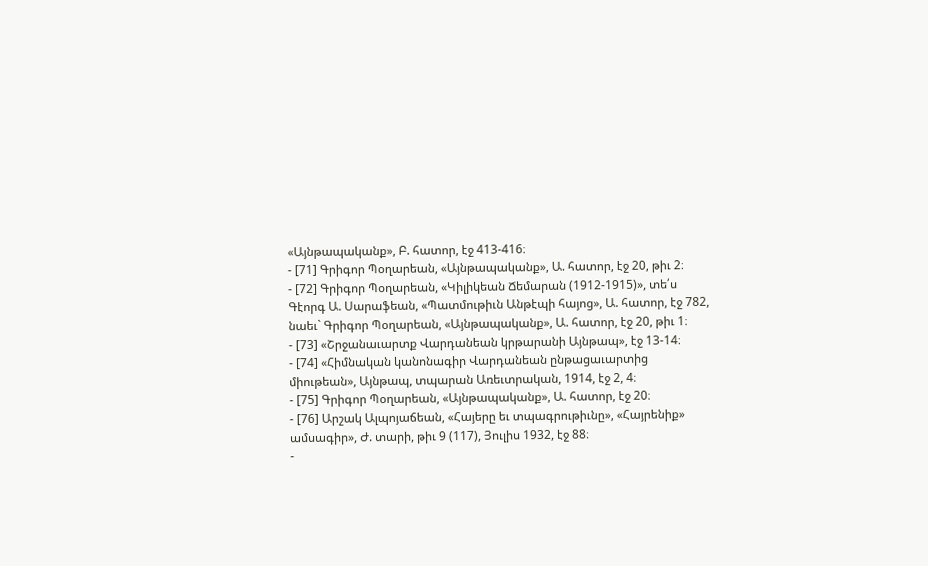«Այնթապականք», Բ. հատոր, էջ 413-416։
- [71] Գրիգոր Պօղարեան, «Այնթապականք», Ա. հատոր, էջ 20, թիւ 2։
- [72] Գրիգոր Պօղարեան, «Կիլիկեան Ճեմարան (1912-1915)», տե՛ս Գէորգ Ա. Սարաֆեան, «Պատմութիւն Անթէպի հայոց», Ա. հատոր, էջ 782, նաեւ` Գրիգոր Պօղարեան, «Այնթապականք», Ա. հատոր, էջ 20, թիւ 1։
- [73] «Շրջանաւարտք Վարդանեան կրթարանի Այնթապ», էջ 13-14։
- [74] «Հիմնական կանոնագիր Վարդանեան ընթացաւարտից միութեան», Այնթապ, տպարան Առեւտրական, 1914, էջ 2, 4։
- [75] Գրիգոր Պօղարեան, «Այնթապականք», Ա. հատոր, էջ 20։
- [76] Արշակ Ալպոյաճեան, «Հայերը եւ տպագրութիւնը», «Հայրենիք» ամսագիր», Ժ. տարի, թիւ 9 (117), Յուլիս 1932, էջ 88։
-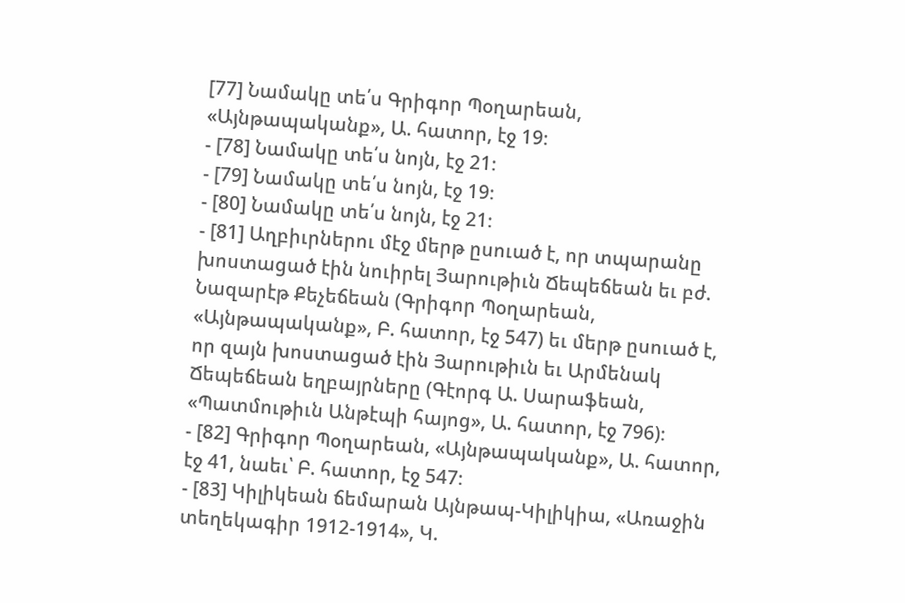[77] Նամակը տե՛ս Գրիգոր Պօղարեան, «Այնթապականք», Ա. հատոր, էջ 19։
- [78] Նամակը տե՛ս նոյն, էջ 21։
- [79] Նամակը տե՛ս նոյն, էջ 19։
- [80] Նամակը տե՛ս նոյն, էջ 21։
- [81] Աղբիւրներու մէջ մերթ ըսուած է, որ տպարանը խոստացած էին նուիրել Յարութիւն Ճեպեճեան եւ բժ. Նազարէթ Քեչեճեան (Գրիգոր Պօղարեան, «Այնթապականք», Բ. հատոր, էջ 547) եւ մերթ ըսուած է, որ զայն խոստացած էին Յարութիւն եւ Արմենակ Ճեպեճեան եղբայրները (Գէորգ Ա. Սարաֆեան, «Պատմութիւն Անթէպի հայոց», Ա. հատոր, էջ 796)։
- [82] Գրիգոր Պօղարեան, «Այնթապականք», Ա. հատոր, էջ 41, նաեւ՝ Բ. հատոր, էջ 547։
- [83] Կիլիկեան ճեմարան Այնթապ-Կիլիկիա, «Առաջին տեղեկագիր 1912-1914», Կ.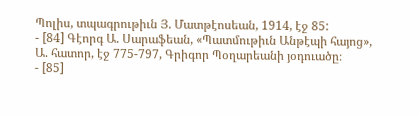Պոլիս, տպագրութիւն Յ. Մատթէոսեան, 1914, էջ 85:
- [84] Գէորգ Ա. Սարաֆեան, «Պատմութիւն Անթէպի հայոց», Ա. հատոր, էջ 775-797, Գրիգոր Պօղարեանի յօդուածը։
- [85]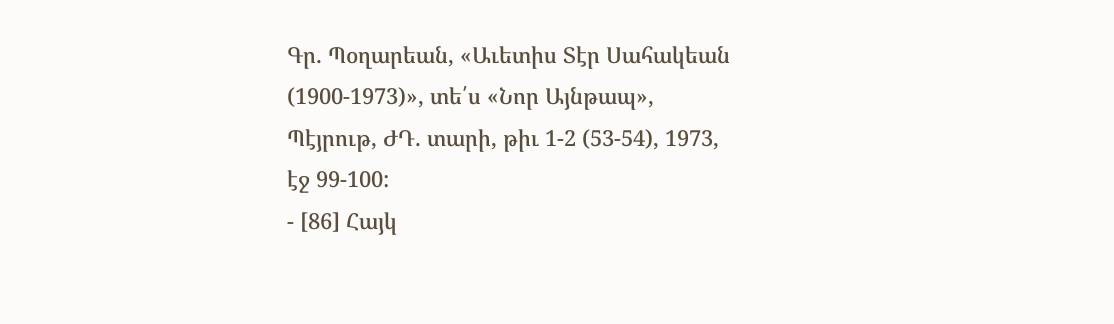Գր. Պօղարեան, «Աւետիս Տէր Սահակեան (1900-1973)», տե՛ս «Նոր Այնթապ», Պէյրութ, ԺԴ. տարի, թիւ 1-2 (53-54), 1973, էջ 99-100:
- [86] Հայկ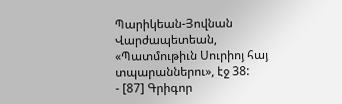Պարիկեան-Յովնան Վարժապետեան, «Պատմութիւն Սուրիոյ հայ տպարաններու», էջ 38:
- [87] Գրիգոր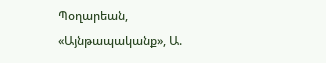Պօղարեան, «Այնթապականք», Ա.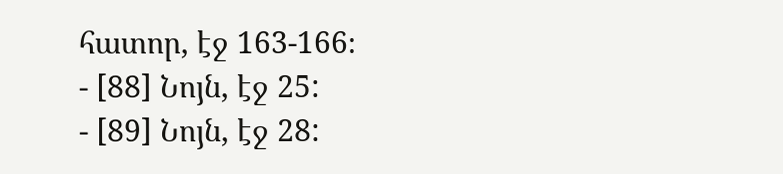հատոր, էջ 163-166։
- [88] Նոյն, էջ 25:
- [89] Նոյն, էջ 28: